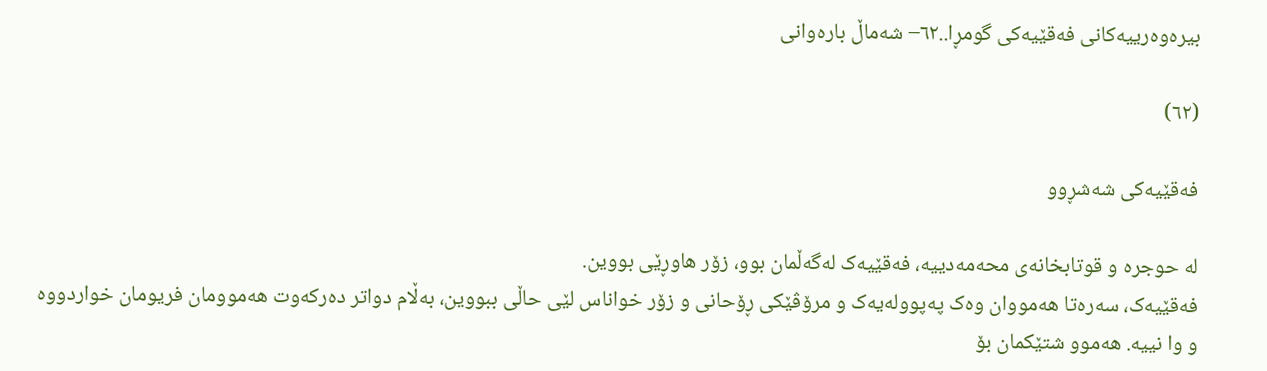بیرەوەرییەکانی فەقێیەکی گومڕا..٦٢– شەماڵ بارەوانی

(٦٢)

فەقێیەکی شەشڕوو

لە حوجرە و قوتابخانەی محەمەدییە، فەقێیەک لەگەڵمان بوو، زۆر هاوڕێی بووین.
فەقێیەک، سەرەتا هەمووان وەک پەپوولەیەک و مرۆڤێکی ڕۆحانی و زۆر خواناس لێی حاڵی ببووین، بەڵام دواتر دەرکەوت هەموومان فریومان خواردووە و وا نییە. هەموو شتێکمان بۆ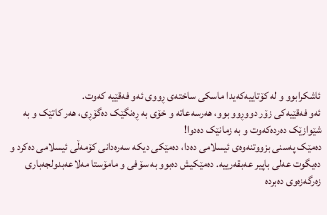ئاشکرابوو و لە کۆتاییەکەیدا ماسکی ساختەی ڕووی ئەو فەقێیە کەوت.
ئەو فەقێیەکی زۆر دووڕوو بوو، هەرسەعاتە و خۆی بە ڕەنگێک دەگۆڕی، هەر کاتێک و بە شێوازێک دەردەکەوت و بە زمانێک دەدوا!
دەمێک پەسنی بزووتنەوەی ئیسلامی دەدا، دەمێکی دیکە سەرەدانی کۆمەڵی ئیسلامی دەکرد و دەیگوت عەلی باپیر عەبقەرییە. دەمێکیش دەبوو بە سۆفی و مامۆستا مەلاعەبدولجەباری زەرگەزەوی دەبردە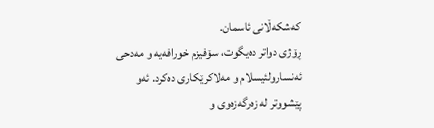کەشکەڵانی ئاسمان.
ڕۆژی دواتر دەیگوت، سۆفیزم خورافەیە و مەدحی ئەنسارولئیسلام و مەلاکرێکاری دەکرد. ئەو پێشووتر لە زەرگەزەوی و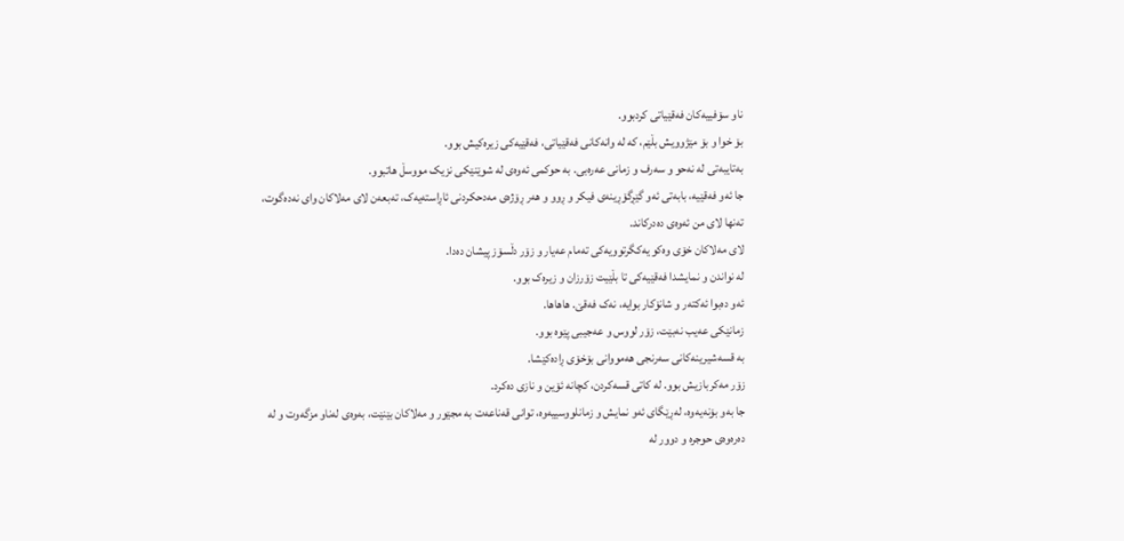ناو سۆفییەکان فەقێیاتی کردبوو.
بۆ خوا و بۆ مێژوویش بڵێم، کە لە وانەکانی فەقێیاتی، فەقێیەکی زیرەکیش بوو.
بەتایبەتی لە نەحو و سەرف و زمانی عەرەبی. بە حوکمی ئەوەی لە شوێنێکی نزیک مووسڵ هاتبوو.
جا ئەو فەقێیە، بابەتی ئەو گێڕگۆڕینەی فیکر و ڕوو و هەر ڕۆژەی مەدحکردنی ئاڕاستەیەک، تەبعەن لای مەلاکان وای نەدەگوت، تەنها لای من ئەوەی دەدرکاند.
لای مەلاکان خۆی وەکو یەکگرتوویەکی تەمام عەیار و زۆر دڵسۆز پیشان دەدا.
لە نواندن و نمایشدا فەقێیەکی تا بڵێیت زۆرزان و زیرەک بوو.
ئەو دەبوا ئەکتەر و شانۆکار بوایە، نەک فەقێ. هاهاها.
زمانێکی عەیب نەبێت، زۆر لووس و عەجیبی پێوە بوو.
بە قسەشیرینەکانی سەرنجی هەمووانی بۆخۆی ڕادەکێشا.
زۆر مەکربازیش بوو. لە کاتی قسەکردن، کچانە ئۆین و نازی دەکرد.
جا بەو بۆنەیەوە، لەڕێگای ئەو نمایش و زمانلووسییەوە، توانی قەناعەت بە مجێور و مەلاکان بێنێت، بەوەی لەناو مزگەوت و لە دەرەوەی حوجرە و دوور لە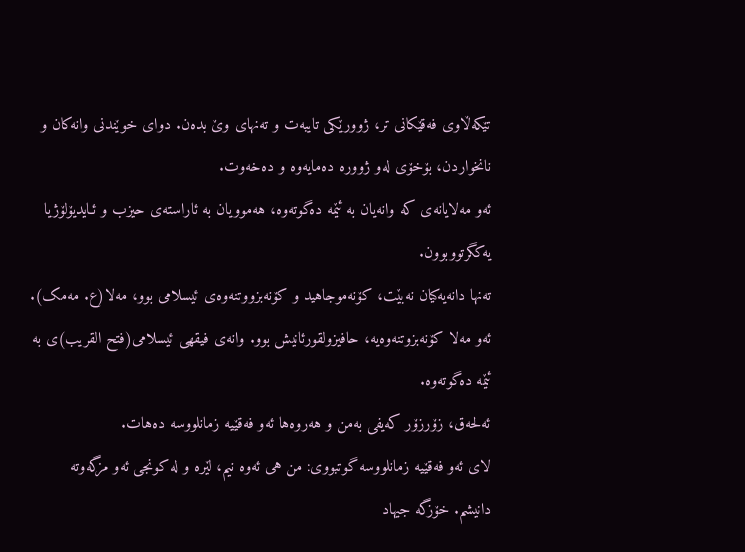تێکەڵاوی فەقێکانی تر، ژوورێکی تایبەت و تەنهای وێ بدەن. دوای خوێندنی وانەکان و نانخواردن، بۆخۆی لەو ژوورە دەمایەوە و دەخەوت.
ئەو مەلایانەی کە وانەیان بە ئێمە دەگوتەوە، هەموویان بە ئاراستەی حیزب و ئـایدیۆلۆژیا یەکگرتووبوون.
تەنها دانەیەکیان نەبێت، کۆنەموجاهید و کۆنەبزووتنەوەی ئیسلامی بوو، مەلا(ع. مەمک).
ئەو مەلا کۆنەبزوتنەوەیە، حافیزولقورئانیش بوو. وانەی فیقهی ئیسلامی(فتح القریب)ی بە ئێمە دەگوتەوە.
ئەلحەق، زۆرزۆر کەیفی بەمن و هەروەها ئەو فەقێیە زمانلووسە دەهات.
لای ئەو فەقێیە زمانلووسە گوتبووی: من هی ئەوە نیم، لێرە و لە کونجی ئەو مزگەوتە دانیشم. خۆزگە جیهاد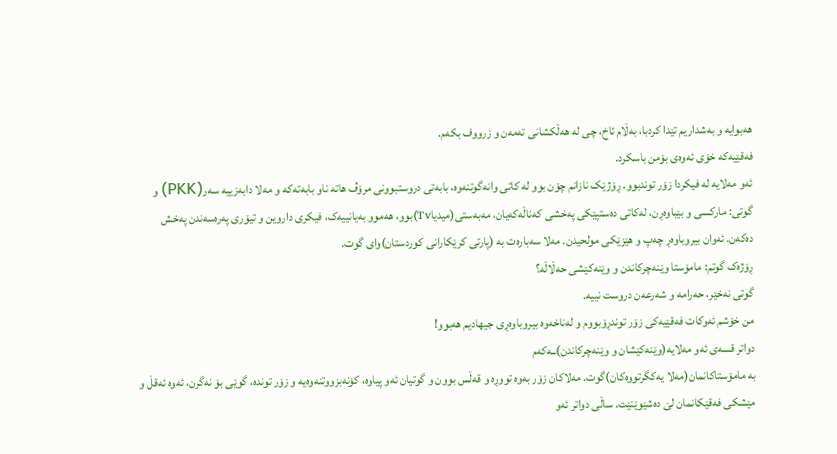هەبوایە و بەشداریم تێدا کردبا، بەڵام ئاخ، چی لە هەڵکشانی تەمەن و زرووف بکەم.
فەقێیەکە خۆی ئەوەی بۆمن باسکرد.
ئەو مەلایە لە فیکردا زۆر توندبوو. ڕۆژێک نازانم چۆن بوو لە کاتی وانەگوتنەوە، بابەتی دروستبوونی مرۆڤ هاتە ناو بابەتەکە و مەلا دابەزییە سەر(PKK) و گوتی: مارکسی و بێباوەڕن، لەکاتی دەستپێکی پەخشی کەناڵەکەیان، مەبەستی(میدیاTv)بوو، هەموو بەیانییەک، فیکری داروین و تیۆری پەرەسەندن پەخش دەکەن. ئەوان بیروباوەڕ چەپ و هێزێکی مولحیدن. مەلا سەبارەت بە (پارتی کرێکارانی کوردستان)وای گوت.
ڕۆژەک گوتم: مامۆستا وێنەچرکاندن و وێنەکێشی حەڵاڵە؟
گوتی نەخێر، حەرامە و شەرعەن دروست نییە.
من خۆشم ئەوکات فەقێیەکی زۆر توندڕۆبووم و لەناخەوە بیروباوەڕی جیهادیم هەبوو!
دواتر قسەی ئەو مەلایە(وێنەکێشان و وێنەچرکاندن)ــەکەم
بە مامۆستاکانمان(مەلا یەکگرتووەکان)گوت. مەلاکان زۆر بەوە تووڕە و قەڵس بوون و گوتیان ئەو پیاوە، کۆنەبزووتنەوەیە و زۆر توندە، گوێی بۆ نەگرن، ئەوە ئەقڵ و مێشکی فەقێکانمان لێ دەشێوێنێت. ساڵی دواتر ئەو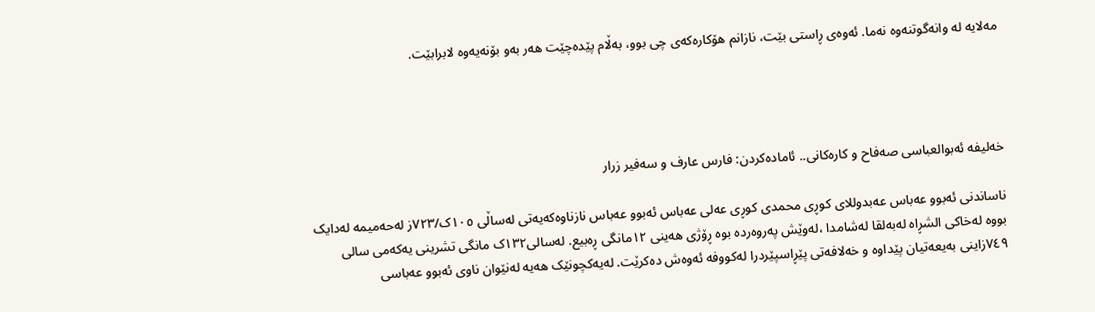مەلایە لە وانەگوتنەوە نەما. ئەوەی ڕاستی بێت، نازانم هۆکارەکەی چی بوو، بەڵام پێدەچێت هەر بەو بۆنەیەوە لابرابێت.




خەلیفە ئەبوالعباسی صەفاح و کارەکانی.. ئامادەکردن: فارس عارف و سەفیر زرار

ناساندنی ئەبوو عەباس عەبدوللای کوڕی محمدی کوڕی عەلی عەباس ئەبوو عەباس نازناوەکەیەتی لەساڵی ١٠٥ک/٧٢٣ز لەحەمیمە لەدایک بووە لەخاکی الشڕاە لەبەلقا لەشامدا ،لەوێش پەروەردە بوە ڕۆژی هەینی ١٢مانگی ڕەبیع. لەسالی١٣٢ک مانگی تشرینی یەکەمی سالی ٧٤٩زاینی بەیعەتیان پێداوە و خەلافەتی پێڕاسپێردرا لەکووفە ئەوەش دەکرێت. لەیەکچونێک هەیە لەنێوان ناوی ئەبوو عەباسی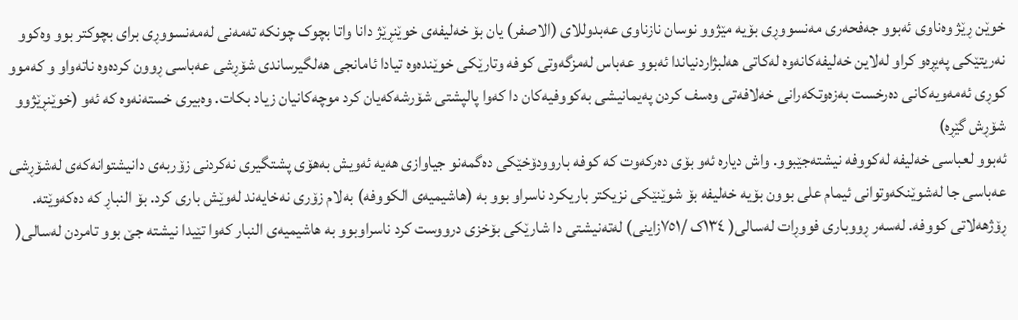خوێن ڕێژ وەناوی ئەبوو جەفحەری مەنسووڕی بۆیە مێژوو نوسان نازناوی عەبدوللای (الاصفر) یان بۆ خەلیفەی خوێنڕێژ دانا واتا بچوک چونکە تەمەنی لەمەنسووڕی برای بچوکتر بوو وەکوو نەریتێکی پەیڕەو کراو لەلاین خەلیفەکانەوە لەکاتی هەلبژاردنیاندا ئەبوو عەباس لەمزگەوتی کوفە وتارێکی خوێندەوە تیادا ئامانجی هەلگیرساندی شۆڕشی عەباسی ڕوون کردەوە ناتەواو و کەموو کوڕی ئەمەویەکانی دەرخست بەزەوتکەرانی خەلافەتی وەسف کردن پەیمانیشی بەکووفیەکان دا کەوا پالپشتی شۆرشەکەیان کرد موچەکانیان زیاد بکات. وەبیری خستەنەوە کە ئەو (خوێنڕێژوو شۆڕش گێڕە)
ئەبوو لعباسی خەلیفە لەکووفە نیشتەجێبوو. واش دیارە ئەو بۆی دەرکەوت کە کوفە باروودۆخێکی دەگمەنو جیاوازی هەیە ئەویش بەهۆی پشتگیری نەکردنی زۆربەی دانیشتوانەکەی لەشۆڕشی عەباسی جا لەشوێنکەوتوانی ئیمام علی بوون بۆیە خەلیفە بۆ شوێنێکی نزیکتر باریکرد ناسراو بوو بە (هاشیمیەی الکووفە) بەلام زۆری نەخایەند لەوێش باری کرد. بۆ النباڕ کە دەکەوێتە. ڕۆژهەلاتی کووفە. لەسەر ڕووباری فووڕات لەسالی( ١٣٤ک /٧٥١زاینی) لەتەنیشتی دا شارێکی بۆخزی درووست کرد ناسراوبوو بە هاشیمیەی النبار کەوا تێیدا نیشتە جێ بوو تامردن لەسالی(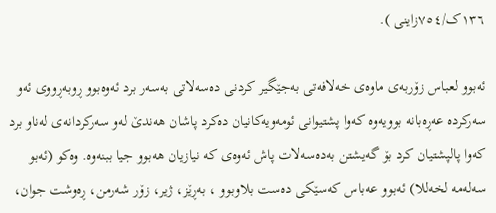١٣٦ک/٧٥٤زاینی ).

ئەبوو لعباس زۆربەی ماوەی خەلافەتی بەجێگیر کردنی دەسەلاتی بەسەر برد ئەوەبوو ڕوبەڕووی ئەو سەرکردە عەڕەبانە بوویەوە کەوا پشتیوانی ئومەویەکانیان دەکرد پاشان هەندێ لەو سەرکردانەی لەناو برد کەوا پالپشتیان کرد بۆ گەیشتن بەدەسەلات پاش ئەوەی کە نیازیان هەبوو جیا ببنەوە. وەکو (ئەبو سەلەمە لخەللا) ئەبوو عەباس کەسێکی دەست بلاوبوو ، بەڕێز، ژیر، زۆر شەرمن، ڕەوشت جوان،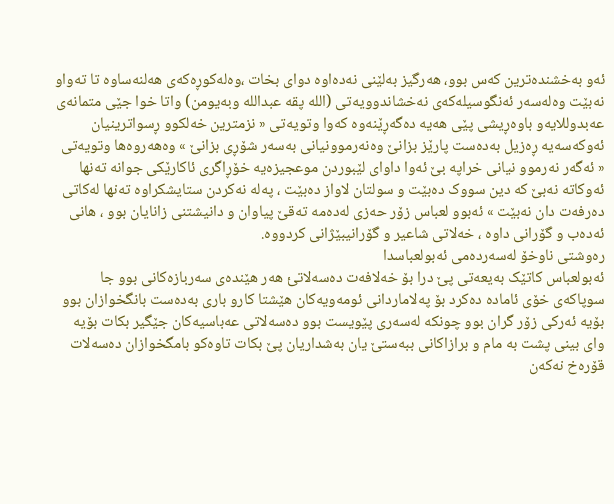ئەو بەخشندەترین کەس بوو، هەرگیز بەلێنی نەدەاوە دوای بخات ،وەلەکوڕەکەی هەلنەساوە تا تەواو نەبێت وەلەسەر ئەنگوسیلەکەی نەخشاندوویەتی (اللە پقە عبداللە وبەیومن) واتا خوا جێی متمانەی عەبدوللایەو باوەڕیشی پێی هەیە دەگەڕێنەوە کەوا وتویەتی « نزمترین خەلکوو ڕسواترینیان ئەوکەسەیە ڕەزیل بەدەست پارێز بزانێ وەنەرموونیانی بەسەر شۆڕی بزانێ » وەهەروەها وتویەتی « ئەگەر نەرموو نیانی خراپە بێ ئەوا داوای لێبوردن موعجیزەیە خۆڕاگری ئاکارێکی جوانە تەنها ئەوکاتە نەبێ کە دین سووک دەبێت و سولتان لاواز دەبێت ، پەلە نەکردن ستایشکراوە تەنها لەکاتی دەرفەت دان نەبێت » ئەبوو لعباس زۆر حەزی لەدەمە تەقێ پیاوان و دانیشتنی زانایان بوو ، هانی ئەدەب و گۆرانی داوە ، خەلاتی شاعیر و گۆرانیبێژانی کردووە.
رەوشتی ناوخۆ لەسەردەمی ئەبولعباسدا
ئەبولعباس کاتێک بەیعەتی پێ درا بۆ خەلافەت دەسەلاتئ هەر هێندەی سەربازەکانی بوو جا سوپاکەی خۆی ئامادە دەکرد بۆ پەلاماردانی ئومەویەکان هێشتا کارو باری بەدەست بانگخوازان بوو بۆیە ئەرکی زۆر گران بوو چونکە لەسەری پێویست بوو دەسەلاتی عەباسیەکان جێگیر بکات بۆیە وای بینی پشت بە مام و برازاکانی ببەستێ یان بەشداریان پێ بکات تاوەکو بامگخوازان دەسەلات قۆرەخ نەکەن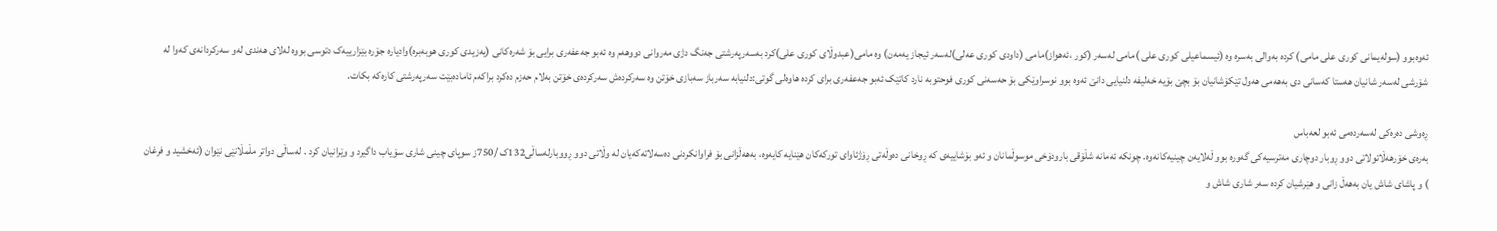ئەوەبوو (سولەیمانی کوری علی مامی) کردە بەوالی بەسرە وە (ئیسماعیلی کوری علی )مامی لەسەر (کور ،ئەهواز)مامی (داودی کوری عەلی)لەسەر ئیجاز یەمەن) وە مامی(عبدوڵای کوری علی)کرد بەسەرپەرشتی جەنگ دژی مەروانی دووهەم وە ئەبو جەعفەری برایی بۆ شەرەکانی (یەزیدی کوری هوبەبرە)وادیارە جۆرە بێزارییەک دتوسی بووە لەلای هەندی لەو سەرکردانەی کەوا لە شۆرشی لەسەر شانیان هەستا کەسانی دی بەهەمی هەول تێکۆشانیان بۆ بچێ بۆیە خەلیفە دلنیایی دانێ ئەوە بوو نوسراوێکی بۆ حەسەنی کوری فوحتوبە نارد کاتێک ئەبو جەعفەری برای کردە هاوەلی گوتی:دلنیابە سەرباز سەبازی خۆتن وە سەرکردەش سەرکردەی خۆتن بەلام حەزم دەکرد براکەم ئامادەبێت سەرپەرشتی کارەکە بکات.

ڕەوشی دەرەکی لەسەردەمی ئەبو لعەباس
بەرەی خۆرهەڵاتولاتی دوو ڕوبار دوچاری مەترسیەکی گەورە بوو ڵەلایەن چینیەکانەوە. چونکە ئەمانە شڵۆقی بارودۆخی موسوڵمانان و ئەو بۆشاییەی کە ڕوخانی دەوڵەتی ڕۆژئاوای تورکەکان هێنایە کایەوە، بەهەڵزانی بۆ فراوانکردنی دەسەلاتەکەیان لە وڵاتی دوو ڕووبارلەساڵی132ک /750ز سوپای چینی شاری سۆیاب داگیرد و وێرانیان کرد . لەساڵی دواتر مڵمڵانێی نێوان (ئەخشید و فرغان ) و پاشای شاش یان بەهەڵ زانی و هێرشیان کردە سەر شاری شاش و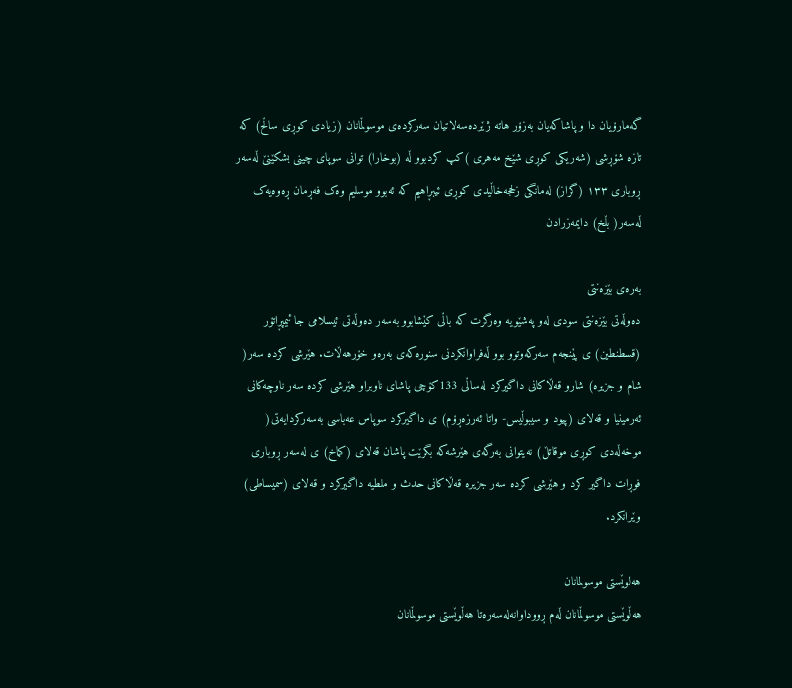گەمارۆیان دا و پاشاکەیان بەزۆر هاتە ژێردەسەلاتیان سەرکردەی موسوڵمانان (زیادی کوڕی ساڵح) کە تازە شۆڕشی (شەریکی کوڕی شێخ مەهری )کپ کردبوو ڵە (بوخارا) توانی سوپای چینی بشکێنێ ڵەسەر ڕوباری ۱۳۳ (گراز) لەمانگی زلحجەخاڵیدی کوڕی ئیبڕاهیم کە ئەبوو موسلیم وەک فەڕمان ڕەوەیەک ڵەسەر( بڵخ) دایمەزرادن

بەرەی بێزەنتی
دەوڵەتی بێزەنتی سودی لەو پەشێویە وەرگرت کە باڵی کێشابوو بەسەر دەوڵەتی ئیسلامی جا ئیمپڕاتۆر (قسطنطین) ی پێنجەم سەرکەوتوو بوو ڵەفراوانکردنی سنورەکەی بەرەو خۆرهەڵات. هێرشی کردە سەر( شام و جزیرە) شارو قەڵاکانی داگیرکرد لەساڵی 133کۆچی پاشای ناوبراو هێرشی کردە سەر ناوچەکانی ئەرمینیا و قەلای (پیود و سیبوڵیس- واتا ئەرزەڕۆم) ی داگیرکرد سوپاس عەباسی بەسەرکردایەتی( موخەڵەدی کوڕی موقاتڵ) نەیتوانی بەرگەی هێرشەکە بگرێت پاشان قەلای (کماخ) ی لەسەر ڕوباری فوڕات داگیر کرد و هێرشی کردە سەر جزیرە قەڵاکانی حدث و ملطیە داگیرکرد و قەلای (سمیساطی) وێرانکرد.

هه‌لوێستی موسولمانان
هەڵوێستی موسوڵمانان ڵەم ڕووداوانەلەسەرەتا هەڵوێستی موسوڵمانان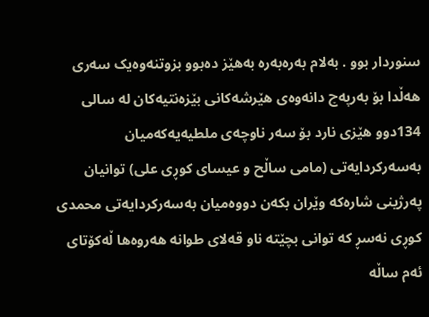سنوردار بوو . بەلام بەرەبەرە بەهێز دەبوو بزوتنەوەیک سەری هەڵدا بۆ بەرپەچ دانەوەی هێرشەکانی بێزەنتیەکان لە سالی 134دوو هێزی نارد بۆ سەر ناوچەی ملطیەیەکەمیان بەسەرکردایەتی (مامی ساڵح و عیسای کوڕی علی) توانیان پەرژینی شارەکە وێران بکەن دووەمیان بەسەرکردایەتی محمدی کوڕی نەسڕ کە توانی بچێتە ناو قەلای طوانە هەروەها ڵەکۆتای ئەم ساڵە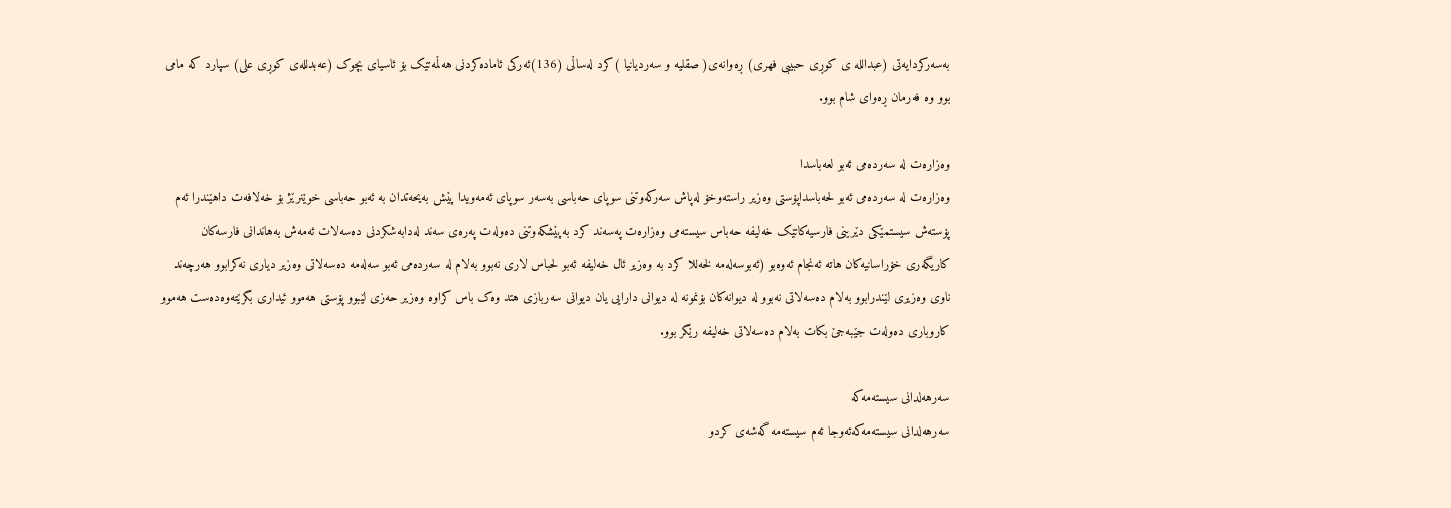بەسەرکردایەتی (عبداللە ی کوڕی حبیبی فهری) ڕەوانەی( صقلیە و سەردیانیا )کرد لەساڵی (136)ئەرکی ئامادەکردنی هەڵمەتێک بۆ ئاسیای بچوک (عەبدللەی کوڕی علی) سپارد کە مامی بوو وە فەرمان ڕەوای شام بوو.

وەزارەت لە سەردەمی ئەبو لعەباسدا
وەزارەت لە سەردەمی ئەبو لحەباسداپۆستی وەزیر راستەوخۆ لەپاش سەرکەوتنی سوپای حەباسی بەسەر سوپای ئەمەویدا پێش بەیحەتدان بە ئەبو حەباسی خوێنرێژ بۆ خەلافەت داهێندرا ئەم پۆستەش سیستمێکی دێرینی فارسیەکاتێک خەلیفە حەباس سیستەمی وەزارەت پەسەند کرد بەپێشکەوتنی دەولەت پەرەی سەند لەدابەشکردنی دەسەلات ئەمەش بەهاندانی فارسەکان کاریگەری خۆراسانیەکان هاتە ئەنجام ئەوەبو (ئەبوسەلەمە لخەللا کرد بە وەزیر ئال خەلیفە ئەبو لحباس لاری نەبوو بەلام لە سەردەمی ئەبو سەلەمە دەسەلاتی وەزیر دیاری نەکرابوو هەرچەند ناوی وەزیری لێندرابوو بەلام دەسەلاتی نەبوو لە دیوانەکان بۆنمونە لە دیوانی دارایی یان دیوانی سەربازی هتد وەک باس کراوە وەزیر حەزی لێبوو پۆستی هەموو ئیداری بگرێتەوەدەست هەموو کاروباری دەولەت جێبەجێ بکات بەلام دەسەلاتی خەلیفە رێگر بوو.

سه‌رهه‌لدانی سیسته‌مه‌كه‌
سەرهەلدانی سیستەمەکەئەوجا ئەم سیستەمە گەشەی کردو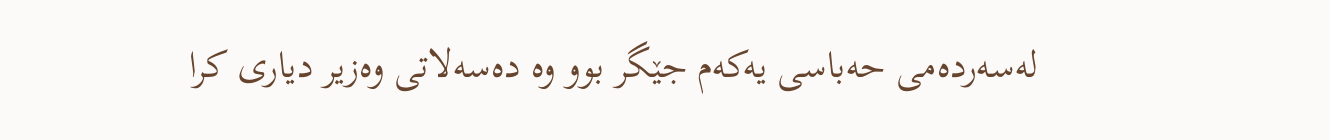لەسەردەمی حەباسی یەکەم جێگر بوو وە دەسەلاتی وەزیر دیاری کرا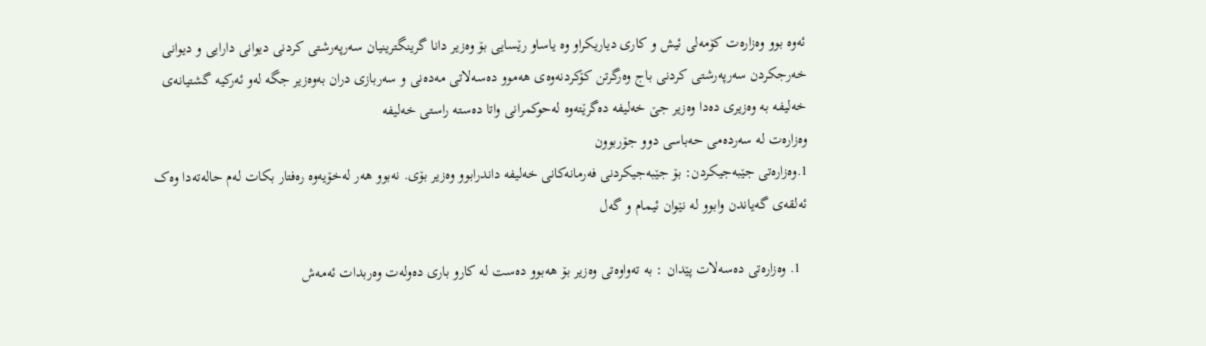ئەوە بوو وەزارەت کۆمەلی ئیش و کاری دیاریکراو وە یاساو رێسایی بۆ وەزیر دانا گرینگترینیان سەرپەرشتی کردنی دیوانی دارایی و دیوانی خەرجکردن سەرپەرشتی کردنی باج وەرگرتن کۆکردنەوەی هەموو دەسەلاتی مەدەنی و سەربازی دران بەوەزیر جگە لەو ئەرکیە گشتیانەی خەلیفە بە وەزیری دەدا وەزیر جێ خەلیفە دەگرێتەوە لەحوکمرانی واتا دەستە راستی خەلیفە
وەزارەت لە سەردەمی حەباسی دوو جۆربوون
1.وەزارەتی جێبەجیکردن: بۆ جێبەجیکردنی فەرمانەکانی خەلیفە داندرابوو وەزیر بۆی. نەبوو هەر لەخۆیەوە رەفتار بکات لەم حالەتەدا وەک ئەلقەی گەیاندن وابوو لە نێوان ئیمام و گەل

  1. وەزارەتی دەسەلات پێدان : بە تەواوەتی وەزیر بۆ هەبوو دەست لە کارو باری دەولەت وەربدات ئەمەش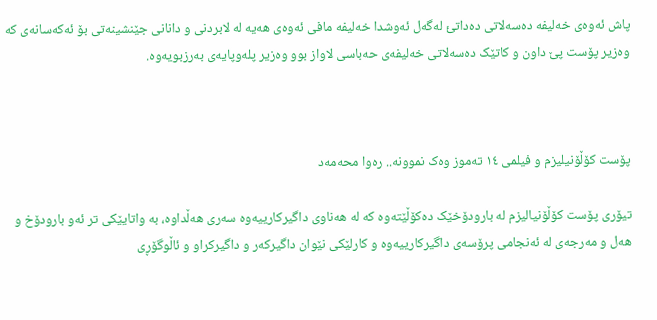پاش ئەوەی خەلیفە دەسەلاتی دەداتئ لەگەل ئەوشدا خەلیفە مافی ئەوەی هەیە لە لابردنی و دانانی جێنشینەتی بۆ ئەکەسانەی کە وەزیر پۆست پێ داون و کاتێک دەسەلاتی خەلیفەی حەباسی لاواز بوو وەزیر پلەوپایەی بەرزبویەوە.



پۆست کۆڵۆنیلیزم و فیلمی ١٤ تەموز وەک نموونە.. رەوا محەمەد

تیۆری پۆست کۆڵۆنیالیزم لە بارودۆخێک دەکۆڵێتەوە کە لە ھەناوی داگیرکارییەوە سەری ھەڵداوە، بە واتایێکی تر ئەو بارودۆخ و ھەل و مەرجەی لە ئەنجامی پرۆسەی داگیرکارییەوە و کارلێکی نێوان داگیرکەر و داگیرکراو و ئاڵوگۆڕی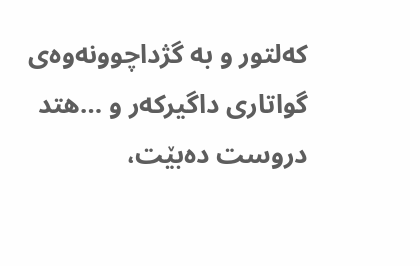کەلتور و بە گژداچوونەوەی گواتاری داگیرکەر و …ھتد دروست دەبێت،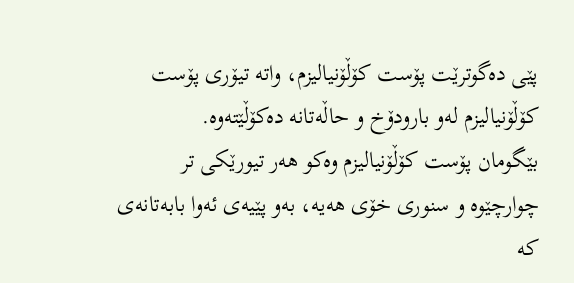پێی دەگوترێت پۆست کۆڵۆنیالیزم، واتە تیۆری پۆست کۆڵۆنیالیزم لەو بارودۆخ و حاڵەتانە دەکۆڵێتەوە.
بێگومان پۆست کۆڵۆنیالیزم وەکو ھەر تیورێکی تر چوارچێوە و سنوری خۆی ھەیە، بەو پێیەی ئەوا بابەتانەی کە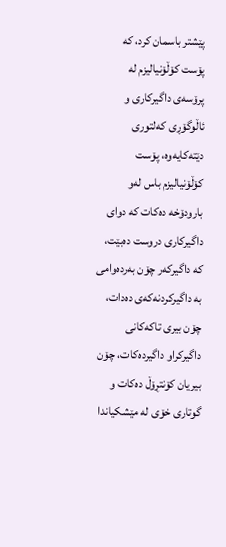پێشتر باسمان کرد، کە پۆست کۆڵۆنیالیزم لە پرۆسەی داگیرکاری و ئاڵوگۆڕی کەلتوری دێتەکایەوە، پۆست کۆڵۆنیالیزم باس لەو بارودۆخە دەکات کە دوای داگیرکاری دروست دەبێت، کە داگیرکەر چۆن بەردەوامی بە داگیرکردنەکەی دەدات، چۆن بیری تاکەکانی داگیرکراو داگیردەکات، چۆن بیریان کۆنتڕۆڵ دەکات و گوتاری خۆی لە مێشکیاندا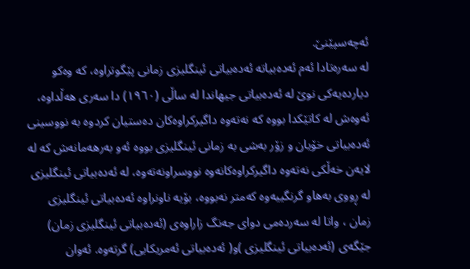ئەچەسپێنێ.
لە سەرەتادا ئەم ئەدەبیاتە ئەدەبیاتی ئینگلیزی زمانی پێگوتراوە، کە وەکو دیاردەیەکی نوێ لە ئەدەبیاتی جیهاندا لە ساڵی (١٩٦٠) دا سەری هەڵداوە، ئەوەش لە کاتێکدا بووە کە نەتەوە داگیرکراوەکان دەستیان کردوە بە نووسینی ئەدەبیاتی خۆیان و زۆر بەشی بە زمانی ئینگلیزی بووە ئەو بەرهەمانەش کە لە لایەن خەڵکی نەتەوە داگیرکراوەکانەوە نووسراونەتەوە، لە ئەدەبیاتی ئینگلیزی لە ڕووی بەهاو گرنگییەوە کەمتر نەبووە، بۆیە ناونراوە ئەدەبیاتی ئینگلیزی زمان ، واتا لە سەردەمی دوای جەنگ زاراوەی (ئەدەبیاتی ئینگلیزی زمان) جێگەی (ئەدەبیاتی ئینگلیزی )و( ئەدەبیاتی ئەمریکایی) گرتەوە. ئەوان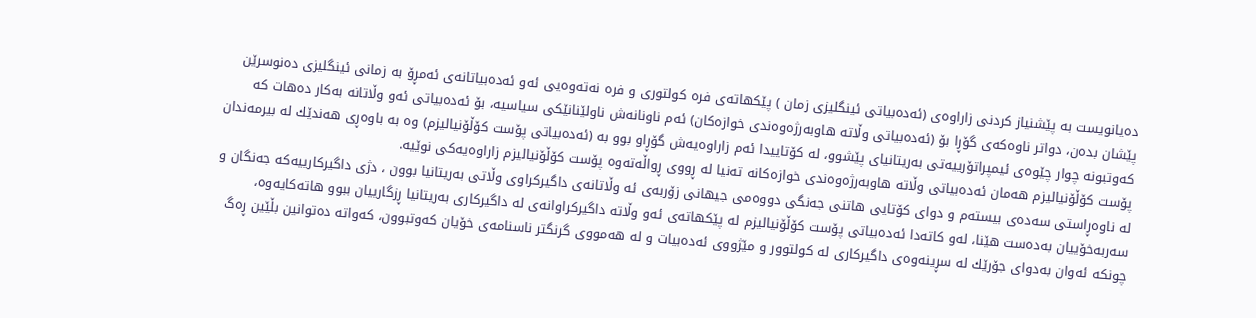دەیانویست بە پێشنیاز کردنی زاراوەی (ئەدەبیاتی ئینگلیزی زمان ) پێکهاتەی فرە کولتوری و فرە نەتەوەیی ئەو ئەدەبیاتانەی ئەمڕۆ بە زمانی ئینگلیزی دەنوسرێن پێشان بدەن، دواتر ناوەکەی گۆڕا بۆ (ئەدەبیاتی وڵاتە هاوبەرژەوەندی خوازەکان) ئەم ناونانەش ناولێنانێکی سیاسیە، بۆ ئەدەبیاتی ئەو وڵاتانە بەکار دەهات کە کەوتبونە چوار چێوەی ئیمپراتۆرییەتی بەریتانیای پێشوو، لە کۆتاییدا ئەم زاراوەیەش گۆڕاو بوو بە (ئەدەبیاتی پۆست کۆڵۆنیالیزم) وە بە باوەڕی هەندێك لە بیرمەندان پۆست کۆڵۆنیالیزم هەمان ئەدەبیاتی وڵاتە هاوبەرژەوەندی خوازەکانە تەنیا لە ڕووی ڕواڵەتەوە پۆست کۆڵۆنیالیزم زاراوەیەکی نوێیە.
لە ناوەڕاستی سەدەی بیستەم و دوای کۆتایی هاتنی جەنگی دووەمی جیهانی زۆربەی ئە وڵاتانەی داگیرکراوی وڵاتی بەریتانیا بوون ، دژی داگیرکارییەکە جەنگان و سەربەخۆییان بەدەست هێنا، لەو کاتەدا ئەدەبیاتی پۆست کۆڵۆنیالیزم لە پێکهاتەی ئەو وڵاتە داگیرکراوانەی لە داگیرکاری بەریتانیا ڕزگارییان ببوو هاتەکایەوە، چونکە ئەوان بەدوای جۆرێك لە سڕینەوەی داگیرکاری لە کولتوور و مێژووی ئەدەبیات و لە هەمووی گرنگتر ناسنامەی خۆیان کەوتبوون، کەواتە دەتوانین بڵێین ڕەگ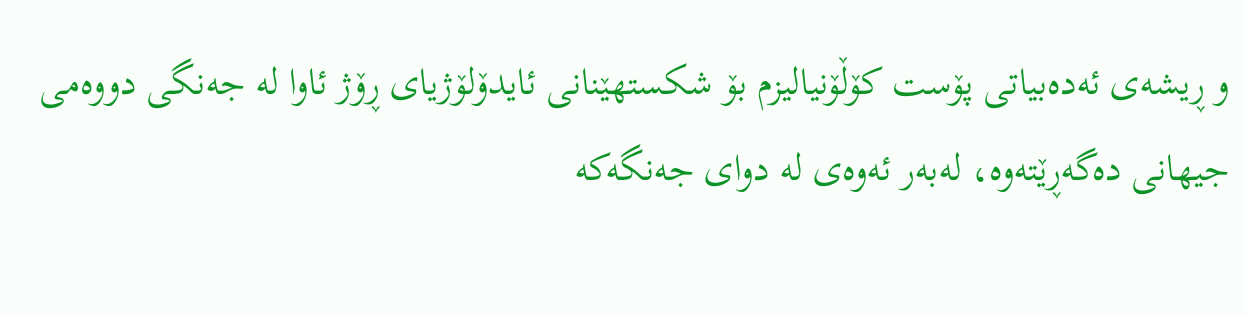و ڕیشەی ئەدەبیاتی پۆست کۆڵۆنیالیزم بۆ شکستهێنانی ئایدۆلۆژیای ڕۆژ ئاوا لە جەنگی دووەمی جیهانی دەگەڕێتەوە، لەبەر ئەوەی لە دوای جەنگەکە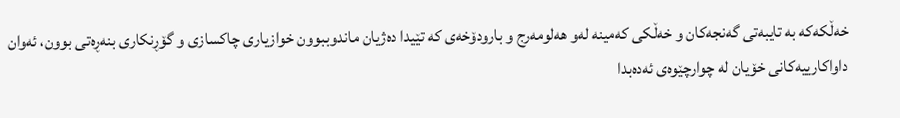خەڵکەکە بە تایبەتی گەنجەکان و خەڵکی کەمینە لەو هەلومەرج و بارودۆخەی کە تێیدا دەژیان ماندوببوون خوازیاری چاکسازی و گۆڕنکاری بنەڕەتی بوون، ئەوان داواکارییەکانی خۆیان لە چوارچێوەی ئەدەبدا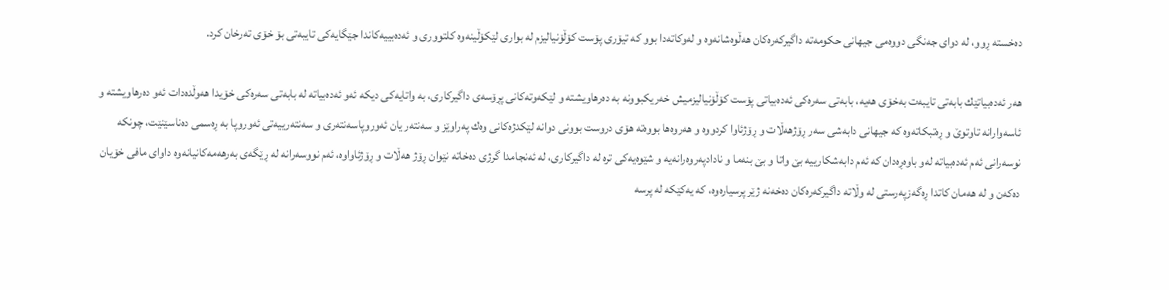دەخستە ڕوو، لە دوای جەنگی دووەمی جیهانی حکومەتە داگیرکەرەکان هەڵوەشانەوە و لەوکاتەدا بوو کە تیۆری پۆست کۆڵۆنیالیزم لە بواری لێکۆڵینەوە کلتووری و ئەدەبییەکاندا جێگایەکی تایبەتی بۆ خۆی تەرخان کرد.

هەر ئەدەبیاتێك بابەتی تایبەت بەخۆی هەیە، بابەتی سەرەکی ئەدەبیاتی پۆست کۆڵۆنیالیزمیش خەریکبوونە بە دەرهاویشتە و لێکەوتەکانی پڕۆسەی داگیرکاری، بە واتایەکی دیکە ئەو ئەدەبیاتە لە بابەتی سەرەکی خۆیدا هەوڵدەدات ئەو دەرهاویشتە و ئاسەوارانە تاوتوێ و ڕەتبکاتەوە کە جیهانی دابەشی سەر ڕۆژهەڵات و ڕۆژئاوا کردووە و هەروەها بووەتە هۆی دروست بوونی دوانە لێکدژەکانی وەك پەراوێز و سەنتەر یان ئەوروپاسەنتەری و سەنتەرییەتی ئەوروپا بە ڕەسمی دەناسێنێت، چونکە نوسەرانی ئەم ئەدەبیاتە لەو باوەڕەدان کە ئەم دابەشکارییە بێ واتا و بێ بنەما و نادادپەروەرانەیە و شێوەیەکی ترە لە داگیرکاری، لە ئەنجامدا گرژی دەخاتە نێوان ڕۆژ هەڵات و ڕۆژئاواوە، ئەم نووسەرانە لە ڕێگەی بەرهەمەکانیانەوە داوای مافی خۆیان دەکەن و لە هەمان کاتدا ڕەگەزپەرستی لە وڵاتە داگیرکەرەکان دەخەنە ژێر پرسیارەوە، کە یەکێکە لە پرسە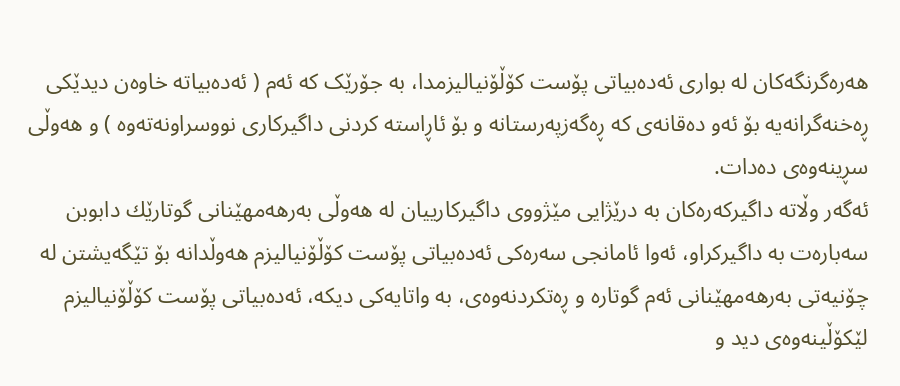هەرەگرنگەکان لە بواری ئەدەبیاتی پۆست کۆڵۆنیالیزمدا، بە جۆرێک کە ئەم ( ئەدەبیاتە خاوەن دیدێکی ڕەخنەگرانەیە بۆ ئەو دەقانەی کە ڕەگەزپەرستانە و بۆ ئاڕاستە کردنی داگیرکاری نووسراونەتەوە ) و هەوڵی سڕینەوەی دەدات.
ئەگەر وڵاتە داگیرکەرەکان بە درێژایی مێژووی داگیرکارییان لە هەوڵی بەرهەمهێنانی گوتارێك دابوبن سەبارەت بە داگیرکراو، ئەوا ئامانجی سەرەکی ئەدەبیاتی پۆست کۆڵۆنیالیزم هەوڵدانە بۆ تێگەیشتن لە چۆنیەتی بەرهەمهێنانی ئەم گوتارە و ڕەتکردنەوەی، بە واتایەکی دیکە، ئەدەبیاتی پۆست کۆڵۆنیالیزم لێکۆڵینەوەی دید و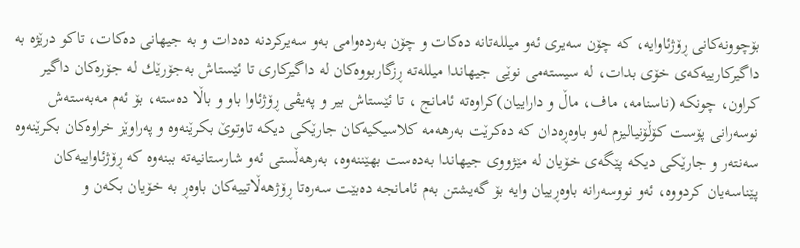بۆچوونەکانی ڕۆژئاوایە، کە چۆن سەیری ئەو میللەتانە دەکات و چۆن بەردەوامی بەو سەیرکردنە دەدات و بە جیهانی دەکات، تاکو درێژە بە داگیرکارییەکەی خۆی بدات، لە سیستەمی نوێی جیهاندا میللەتە ڕزگاربووەکان لە داگیرکاری تا ئێستاش بەجۆرێك لە جۆرەکان داگیر کراون، چونکە (ناسنامە، ماف، ماڵ و داراییان)کراوەتە ئامانج ، تا ئێستاش بیر و پەیڤی ڕۆژئاوا باو و باڵا دەستە، بۆ ئەم مەبەستەش نوسەرانی پۆست کۆڵۆنیالیزم لەو باوەڕەدان کە دەکرێت بەرهەمە کلاسیکیەکان جارێکی دیکە تاوتوێ بکرێنەوە و پەراوێز خراوەکان بکرێنەوە سەنتەر و جارێکی دیکە پێگەی خۆیان لە مێژووی جیهاندا بەدەست بهێننەوە، بەرهەڵستی ئەو شارستانیەتە ببنەوە کە ڕۆژئاواییەکان پێناسەیان کردووە، ئەو نووسەرانە باوەڕییان وایە بۆ گەیشتن بەم ئامانجە دەبێت سەرەتا ڕۆژهەڵاتییەکان باوەڕ بە خۆیان بکەن و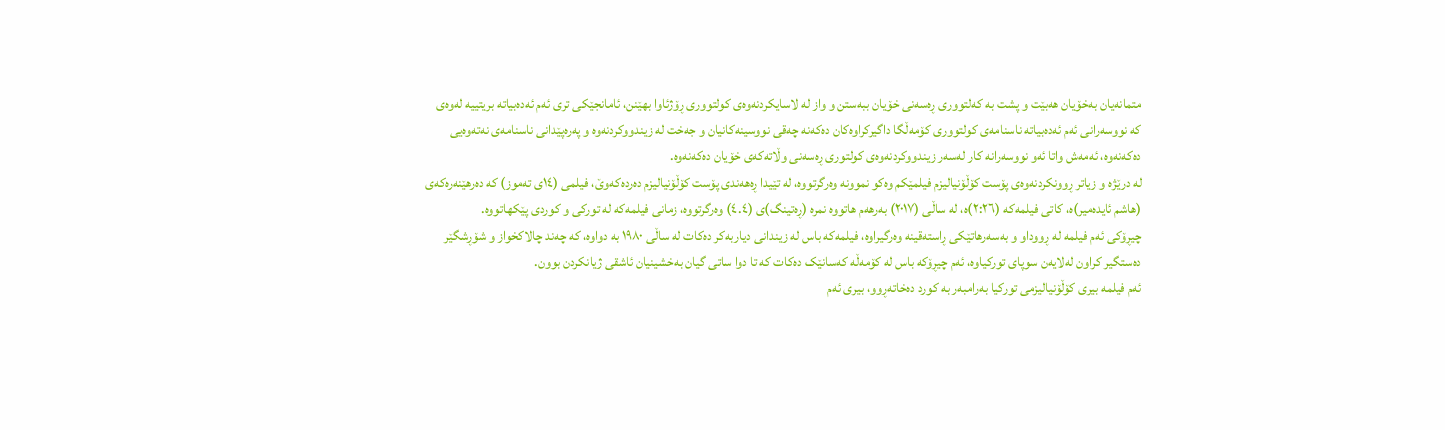متمانەیان بەخۆیان هەبێت و پشت بە کەلتووری ڕەسەنی خۆیان ببەستن و واز لە لاسایکردنەوەی کولتووری ڕۆژئاوا بهێنن، ئامانجێکی تری ئەم ئەدەبیاتە بریتییە لەوەی کە نووسەرانی ئەم ئەدەبیاتە ناسنامەی کولتووری کۆمەڵگا داگیرکراوەکان دەکەنە چەقی نووسینەکانیان و جەخت لە زیندووکردنەوە و پەرەپێدانی ناسنامەی نەتەوەیی دەکەنەوە، ئەمەش واتا ئەو نووسەرانە کار لەسەر زیندووکردنەوەی کولتوری ڕەسەنی وڵاتەکەی خۆیان دەکەنەوە.
لە درێژە و زیاتر ڕوونکردنەوەی پۆست کۆڵۆنیالیزم فیلمێکم وەکو نموونە وەرگرتووە، لە تێیدا ڕەھەندی پۆست کۆڵۆنیالیزم دەردەکەوێ، فیلمی (١٤ی تەموز) کە دەرھێنەرەکەی (ھاشم ئایدەمیر)ە، کاتی فیلمەکە (٢:٢٦)ە، لە ساڵی (٢٠١٧) بەرھەم ھاتووە نمرە (ڕەتینگ)ی (٤.٤) وەرگرتووە، زمانی فیلمەکە لە تورکی و کوردی پێکھاتووە.
چیڕۆکی ئەم فیلمە لە ڕووداو و بەسەرھاتێکی ڕاستەقینە وەرگیراوە، فیلمەکە باس لە زیندانی دیاربەکر دەکات لە ساڵی ١٩٨٠ بە دواوە، کە چەند چالاکخواز و شۆڕشگێر دەستگیر کراون لەلایەن سوپای تورکیاوە، ئەم چیڕۆکە باس لە کۆمەڵە کەسانێک دەکات کە تا دوا ساتی گیان بەخشینیان ئاشقی ژیانکردن بوون.
ئەم فیلمە بیری کۆڵۆنیالیزمی تورکیا بەرامبەر بە کورد دەخاتەڕوو، بیری ئەم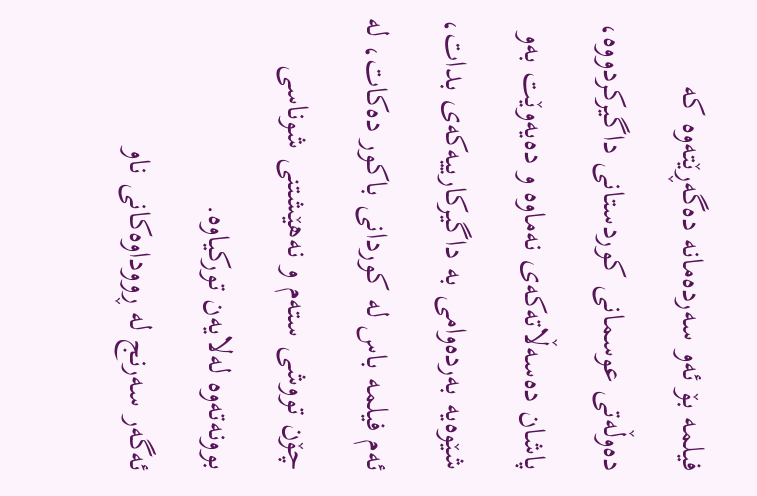فیلمە بۆ ئەو سەردەمانە دەگەڕێتەوە کە دەوڵەتی عوسمانی کوردستانی داگیرکردووە، پاشان دەسەڵاتەکەی نەماوە و دەیەوێت بەو شێوەیە بەردەوامی بە داگیرکارییەکەی بدات، ئەم فیلمە باس لە کوردانی باکور دەکات، لە چۆن تووشی ستەم و نەھێشتنی شوناسی بوونەتەوە لەلایەن تورکیاوە.
ئەگەر سەرنج لە ڕووداوەکانی ناو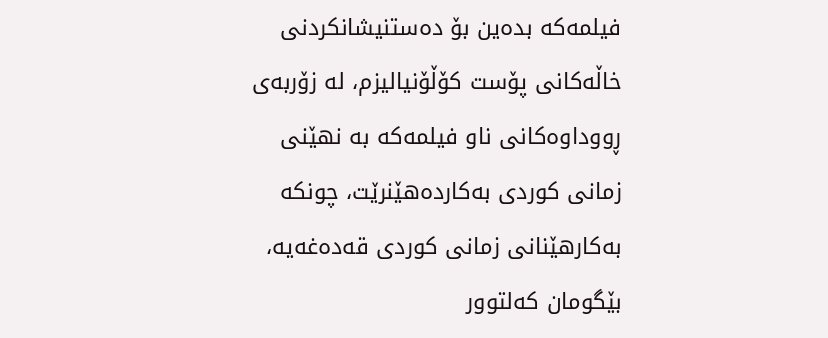فیلمەکە بدەین بۆ دەستنیشانکردنی خاڵەکانی پۆست کۆڵۆنیالیزم، لە زۆربەی ڕووداوەکانی ناو فیلمەکە بە نھێنی زمانی کوردی بەکاردەھێنرێت، چونکە بەکارھێنانی زمانی کوردی قەدەغەیە، بێگومان کەلتوور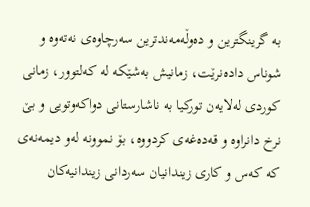بە گرینگترین و دەوڵەمەندترین سەرچاوەی نەتەوە و شوناس دادەنرێت، زمانیش بەشێکە لە کەلتوور، زمانی کوردی لەلایەن تورکیا بە ناشارستانی دواکەوتویی و بێ نرخ دانراوە و قەدەغەی کردووە، بۆ نموونە لەو دیمەنەی کە کەس و کاری زیندانیان سەردانی زیندانیەکان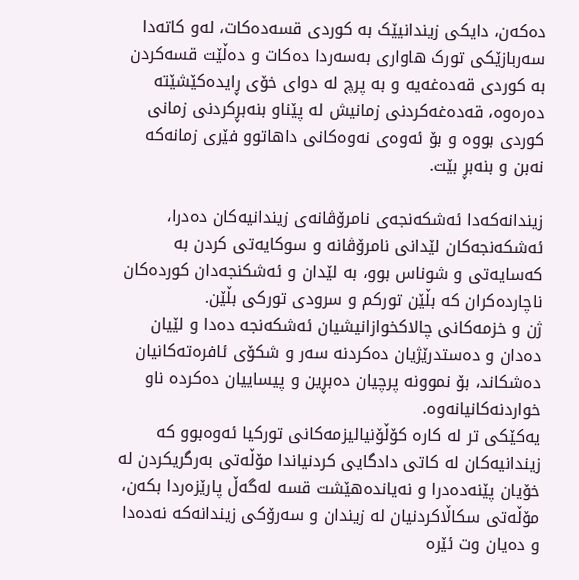دەکەن، دایکی زیندانیێک بە کوردی قسەدەکات، لەو کاتەدا سەربازێکی تورک ھاواری بەسەردا دەکات و دەڵێت قسەکردن بە کوردی قەدەغەیە و بە پرچ لە دوای خۆی ڕایدەکێشێتە دەرەوە، قەدەغەکردنی زمانیش لە پێناو بنەبڕکردنی زمانی کوردی بووە و بۆ ئەوەی نەوەکانی داھاتوو فێری زمانەکە نەبن و بنەبڕ بێت.

زیندانەکەدا ئەشکەنجەی نامرۆڤانەی زیندانیەکان دەدرا، ئەشکەنجەکان لێدانی نامرۆڤانە و سوکایەتی کردن بە کەسایەتی و شوناس بوو، بە لێدان و ئەشکنجەدان کوردەکان ناچاردەکران کە بڵێن تورکم و سرودی تورکی بڵێن.
ژن و خزمەکانی چالاکخوازانیشیان ئەشکەنجە دەدا و لێیان دەدان و دەستدرێژیان دەکردنە سەر و شکۆی ئافرەتەکانیان دەشکاند، بۆ نموونە پرچیان دەبڕین و پیساییان دەکردە ناو خواردنەکانیانەوە.
یەکێکی تر لە کارە کۆڵۆنیالیزمەکانی تورکیا ئەوەبوو کە زیندانیەکان لە کاتی دادگایی کردنیاندا مۆڵەتی بەرگریکردن لە خۆیان پێنەدەدرا و نەیاندەھێشت قسە لەگەڵ پارێزەردا بکەن، مۆڵەتی سکاڵاکردنیان لە زیندان و سەرۆکی زیندانەکە نەدەدا و دەیان وت ئێرە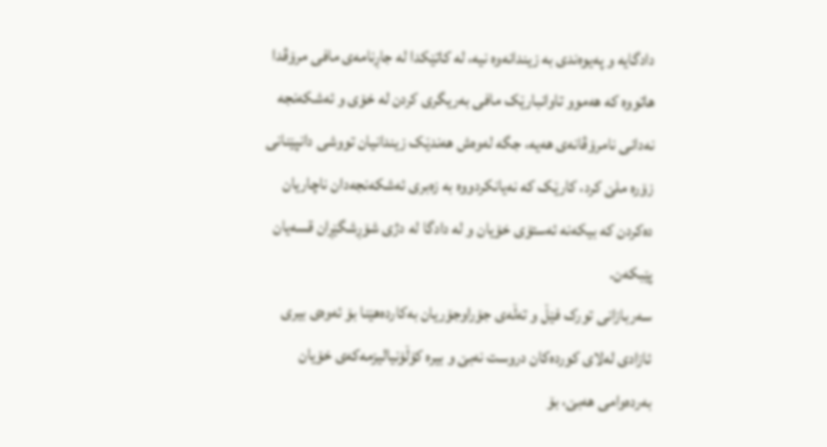دادگایە و پەیوەندی بە زیندانەوە نیە، لە کاتێکدا لە جاڕنامەی مافی مرۆڤدا ھاتووە کە ھەموو تاوانبارێک مافی بەریگری کردن لە خۆی و ئەشکەنجە نەدانی نامرۆڤانەی ھەیە، جگە لەوەش ھەندێک زیندانیان تووشی دانپێنانی زۆرە ملێ کرد، کارێک کە نەیانکردووە بە زەبری ئەشکەنجەدان ناچاریان دەکردن کە بیکەنە ئەستۆی خۆیان و لە دادگا لە دژی شۆڕشگێڕان قسەیان پێبکەن.
سەربازانی تورک فێڵ و تەڵەی جۆراوجۆریان بەکاردەھێنا بۆ ئەوەی بیری ئازادی لەلای کوردەکان دروست نەبێ و بیرە کۆڵۆنیالیزمەکەی خۆیان بەردەوامی ھەبێ، بۆ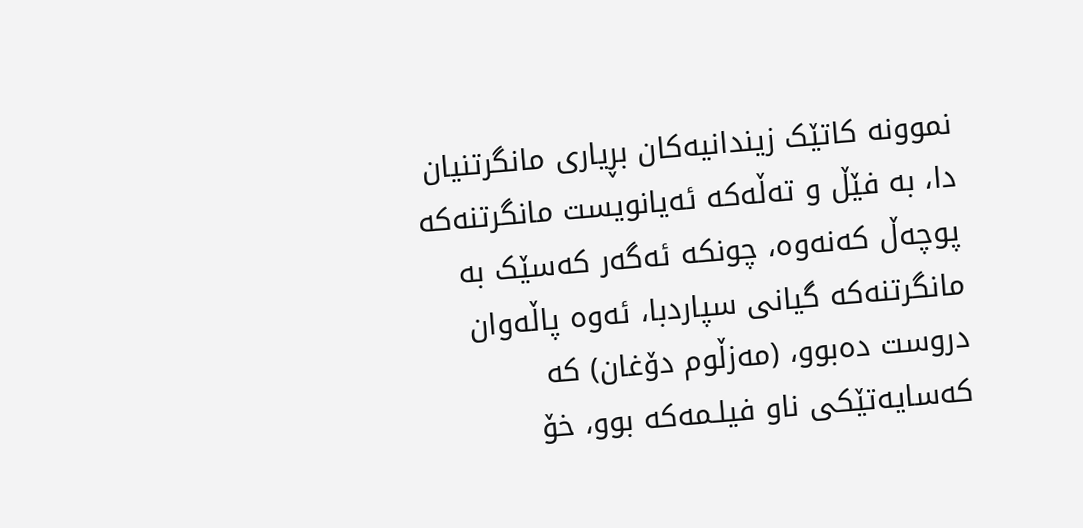نموونە کاتێک زیندانیەکان بڕیاری مانگرتنیان دا، بە فێڵ و تەڵەکە ئەیانویست مانگرتنەکە پوچەڵ کەنەوە، چونکە ئەگەر کەسێک بە مانگرتنەکە گیانی سپاردبا، ئەوە پاڵەوان دروست دەبوو، (مەزڵوم دۆغان) کە کەسایەتێکی ناو فیلـمەکە بوو، خۆ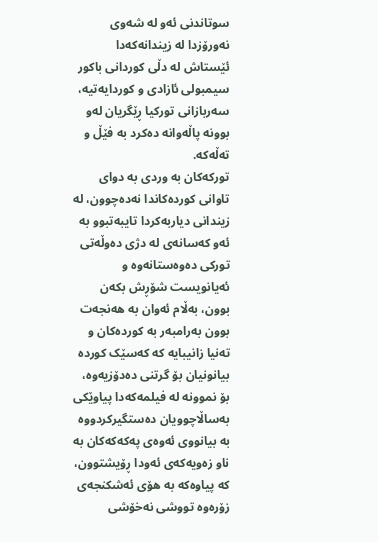سوتاندنی ئەو لە شەوی نەورۆزدا لە زیندانەکەدا ئێستاش لە دڵی کوردانی باکور سیمبولی ئازادی و کوردایەتیە، سەربازانی تورکیا ڕێگریان لەو بوونە پاڵەوانە دەکرد بە فێڵ و تەڵەکە.
تورکەکان بە وردی بە دوای تاوانی کوردەکاندا نەدەچوون، لە زیندانی دیاربەکردا تایبەتبوو بە ئەو کەسانەی لە دژی دەوڵەتی تورکی دەوەستانەوە و ئەیانویست شۆڕش بکەن بوون، بەڵام ئەوان بە ھەنجەت بوون بەرامبەر بە کوردەکان و تەنیا زانیبایە کە کەسێک کوردە بیانونیان بۆ گرتنی دەدۆزیەوە، بۆ نموونە لە فیلمەکەدا پیاوێکی بەساڵاچوویان دەستگیرکردووە بە بیانووی ئەوەی پەکەکەکان بە ناو زەویەکەی ئەودا ڕۆیشتوون، کە پیاوەکە بە ھۆی ئەشکنجەی زۆرەوە تووشی نەخۆشی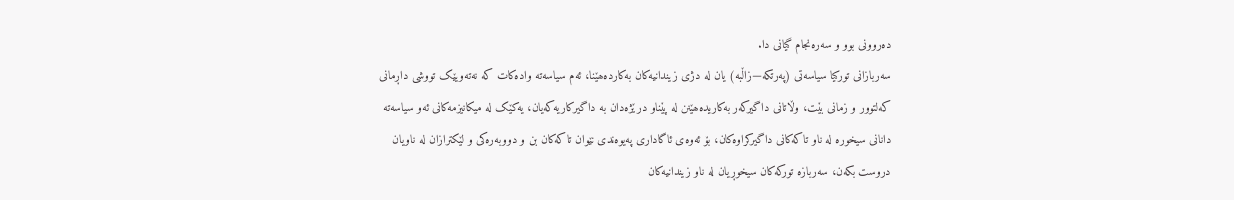دەروونی بوو و سەرەنجام گیانی دا.
سەربازانی تورکیا سیاسەتی (پەرتکە—زاڵبە) یان لە دژی زیندانیەکان بەکاردەھێنا، ئەم سیاسەتە وادەکات کە نەتەویێک تووشی داڕمانی کەلتوور و زمانی بێت، وڵاتانی داگیرکەر بەکاریدەھێنن لە پێناو درێژەدان بە داگیرکاریەکەیان، یەکێک لە میکانیزمەکانی ئەو سیاسەتە دانانی سیخورە لە ناو تاکەکانی داگیرکراوەکان، بۆ ئەوەی ئاگاداری پەیوەندی نێوان تاکەکان بن و دووبەرەکی و لێکترازان لە ناویان دروست بکەن، سەربازە تورکەکان سیخوڕیان لە ناو زیندانیەکان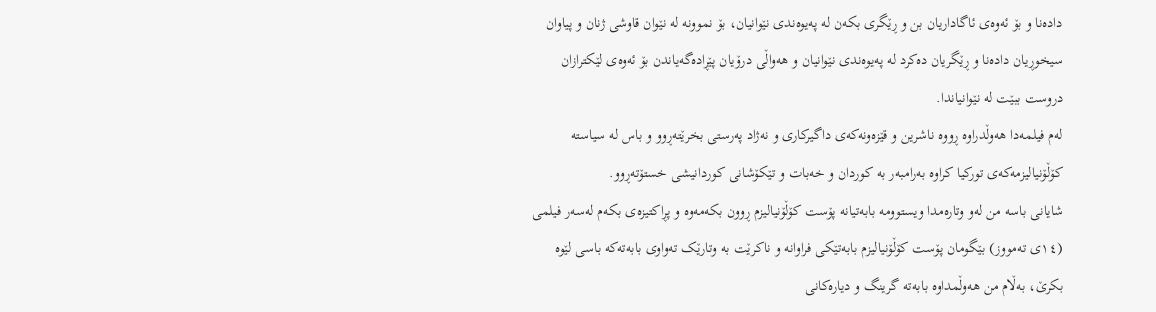دادەنا و بۆ ئەوەی ئاگاداریان بن و ڕێگری بکەن لە پەیوەندی نێوانیان، بۆ نموونە لە نێوان قاوشی ژنان و پیاوان سیخوڕیان دادەنا و ڕێگریان دەکرد لە پەیوەندی نێوانیان و ھەواڵی درۆیان پێڕادەگەیاندن بۆ ئەوەی لێکترازان دروست ببێت لە نێوانیاندا.
لەم فیلمەدا ھەوڵدراوە ڕووە ناشرین و قێزەونەکەی داگیرکاری و نەژاد پەرستی بخرێتەڕوو و باس لە سیاستە کۆڵۆنیالیزمەکەی تورکیا کراوە بەرامبەر بە کوردان و خەبات و تێکۆشانی کوردانیشی خستۆتەڕوو.
شایانی باسە من لەو وتارەمدا ویستوومە بابەتیانە پۆست کۆڵۆنیالیزم ڕوون بکەمەوە و پڕاکتیزەی بکەم لەسەر فیلمی (١٤ی تەمووز) بێگومان پۆست کۆڵۆنیالیزم بابەتێکی فراوانە و ناکرێت بە وتارێک تەواوی بابەتەکە باسی لێوە بکرێ، بەڵام من ھەوڵمداوە بابەتە گرینگ و دیارەکانی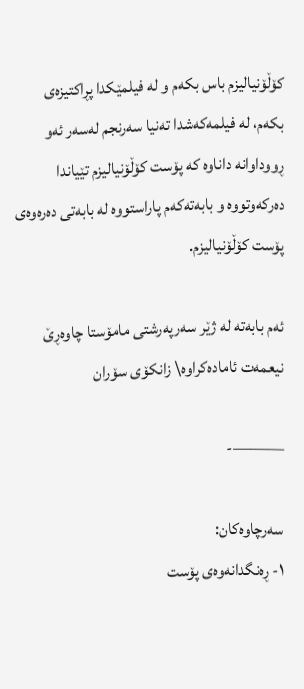کۆڵۆنیالیزم باس بکەم و لە فیلمێکدا پڕاکتیزەی بکەم، لە فیلمەکەشدا تەنیا سەرنجم لەسەر ئەو ڕووداوانە داناوە کە پۆست کۆڵۆنیالیزم تێیاندا دەرکەوتووە و بابەتەکەم پاراستووە لە بابەتی دەرەوەی پۆست کۆڵۆنیالیزم.

ئەم بابەتە لە ژێر سەرپەرشتی مامۆستا چاوەڕێ نیعمەت ئامادەکراوە\ زانکۆی سۆران

———-

سەرچاوەکان:
١- ڕەنگدانەوەی پۆست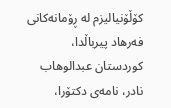کۆڵۆنیالیزم لە ڕۆمانەکانی فەرھاد پیرباڵدا، کوردستان عبدالوھاب نادر، نامەی دکتۆرا،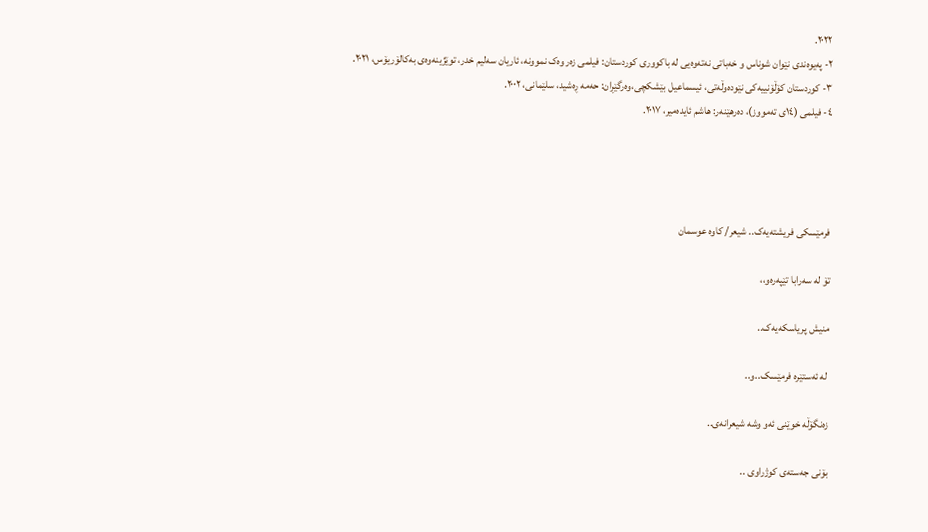٢٠٢٢.
٢- پەیوەندی نێوان شوناس و خەباتی نەتەوەیی لە باکووری کوردستان: فیلمی زەر وەک نموونە، ئاریان سەلیم خدر، توێژینەوەی بەکالۆریۆس، ٢٠٢١.
٣- کوردستان کۆڵۆنییەکی نێودەوڵەتی، ئیسماعیل بێشکچی،وەرگێڕان: حەمە ڕەشید، سلێمانی، ٢٠٠٢.
٤- فیلمی (١٤ی تەمووز)، دەرھێنەر: ھاشم ئایدەمیر، ٢٠١٧.




فرمێسکی فریشتەیەک.. شیعر/ کاوە عوسمان

تۆ لە سەرابا تێپەرەو،،

منیش پریاسکەیەک..

 لە ئەستێرە فرمێسک..و..

زەنگۆڵە خوێنی ئەو وشە شیعرانەی..

بۆنی جەستەی کوژراوی ..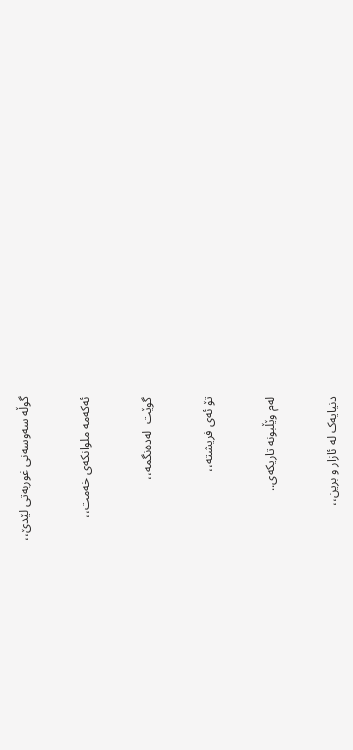گوڵە سەوسەنی غوربەتی لێدێ،،

ئەکەمە ملوانکەی خەمت،،

گوێت  لەدەنگمە،،

تۆ ئەی فریشتە،،

لەم وێڵبونە تاریکەی..

دنیایەک لە ئازار و برین،،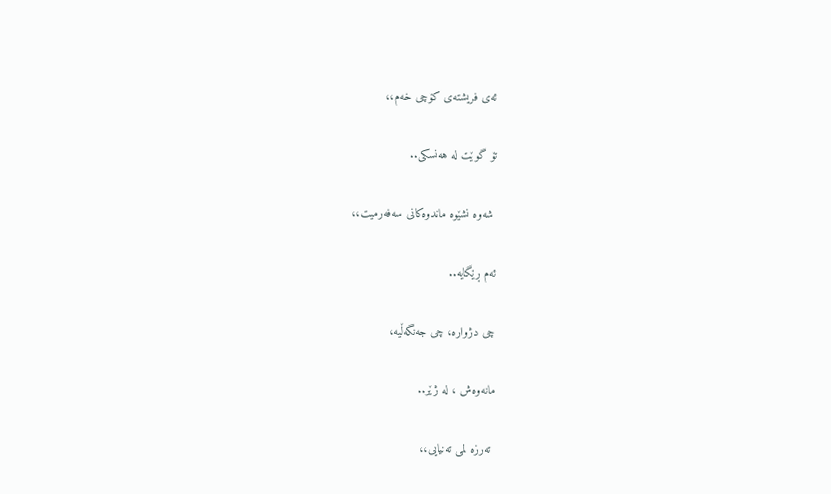ئەی فریشتەی کۆچی خەم،،

تۆ گوێت لە هەنسکی..

 شەوە نشێوە ماندوەکانی سەفەرمیت،،

ئەم ڕێگایە..

چی دژوارە، چی جەنگەڵیە،

مانەوەش ، لە ژێر..

 تەرزە لمی تەنیایی،،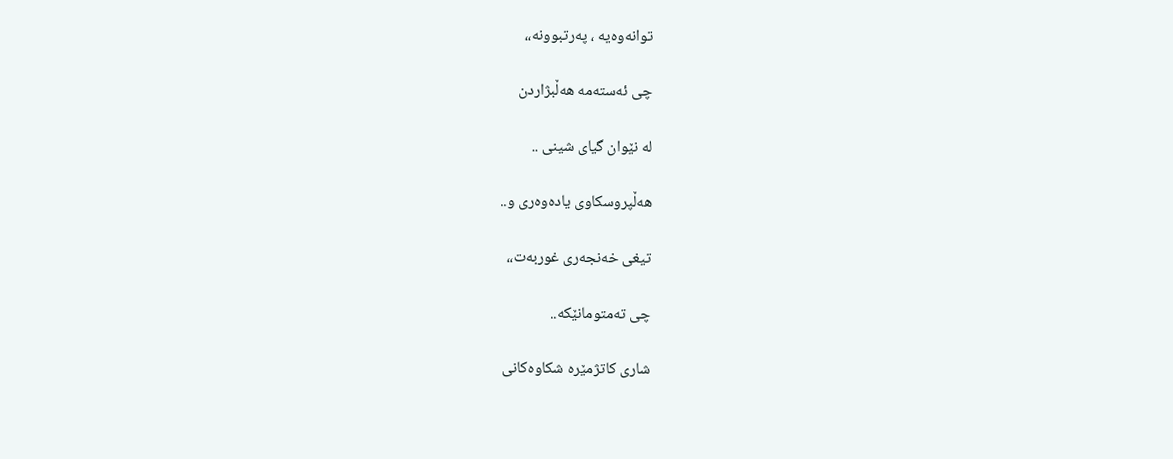توانەوەیە ، پەرتبوونە،،

چی ئەستەمە هەڵبژاردن

لە نێوان گیای شینی ..

هەڵپروسکاوی یادەوەری و..

تیغی خەنجەری غوربەت،،

چی تەمتومانێکە..

شاری کاتژمێرە شکاوەکانی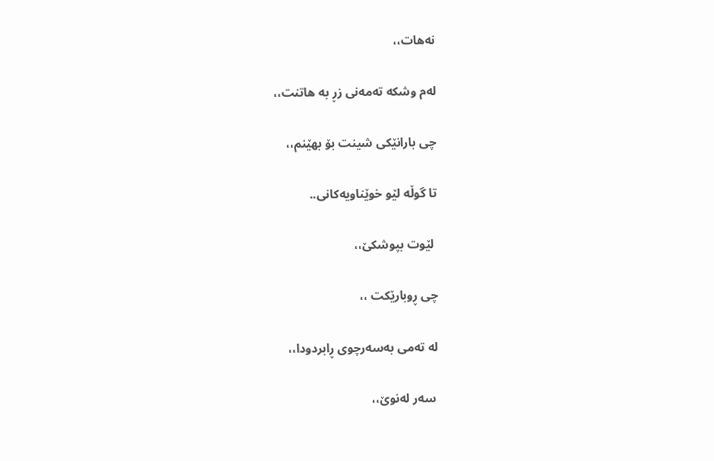نەهات،،

لەم وشکە تەمەنی زڕ بە هاتنت،،

چی بارانێکی شینت بۆ بهێنم،،

تا گوڵە لێو خوێناویەکانی..

 لێوت بپوشکێ،،

چی ڕوبارێکت ،،

لە تەمی بەسەرچوی ڕابردودا،،

 سەر لەنوێ،،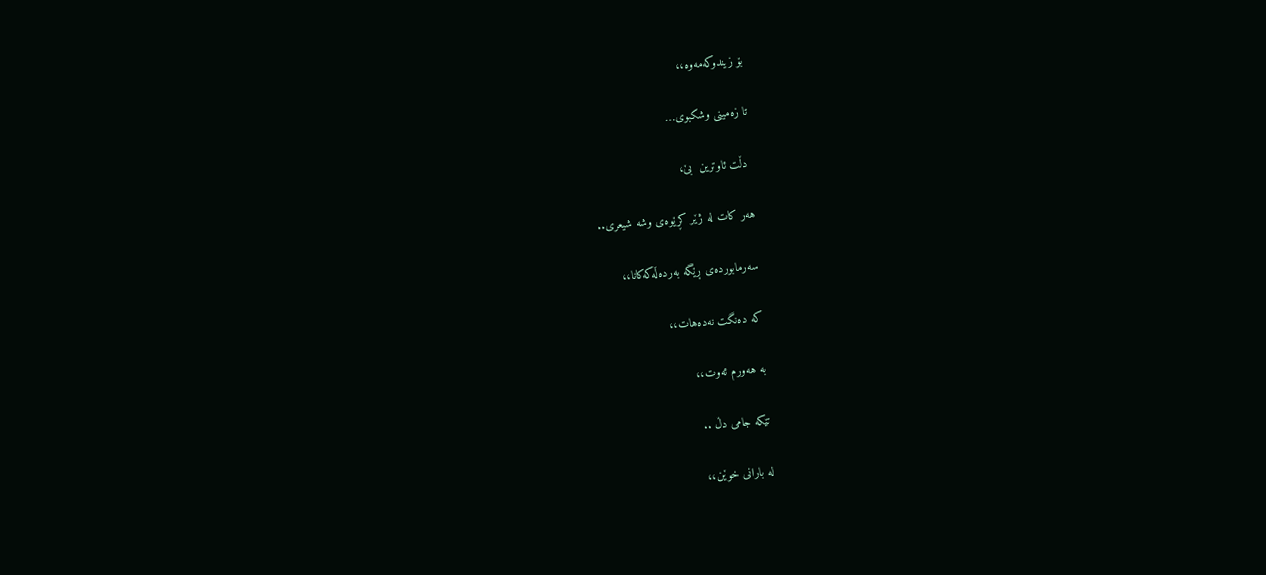بۆ زیندوکەمەوە،،

تا زەمینی وشکبوی…

 دڵت ئاوترین  بێ،

هەر کات لە ژێر کڕێوەی وشە شیعری..

سەرمابوردەی ڕێگە بەردەڵەکەکانا،،

کە دەنگت نەدەهات،،

بە هەورم ئەوت،،

تێکە جامی دڵ ..

لە بارانی خوێن،،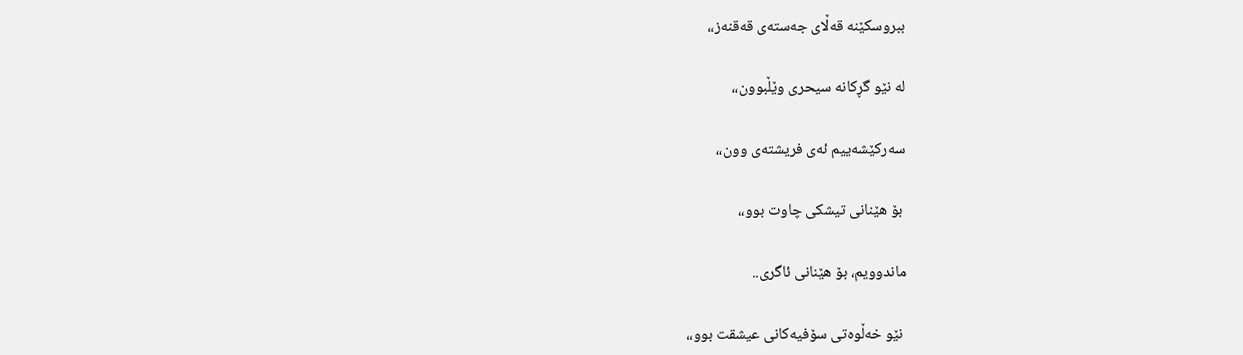ببروسکێنە قەڵای جەستەی قەقنەز،،

لە نێو گڕکانە سیحری وێڵبوون،،

سەرکێشەییم ئەی فریشتەی وون،،

 بۆ هێنانی تیشکی چاوت بوو،،

ماندوویم، بۆ هێنانی ئاگری..

 نێو خەڵوەتی سۆفیەکانی عیشقت بوو،،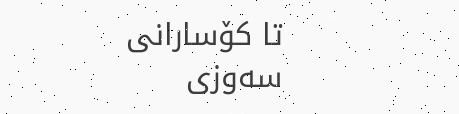تا کۆسارانی سەوزی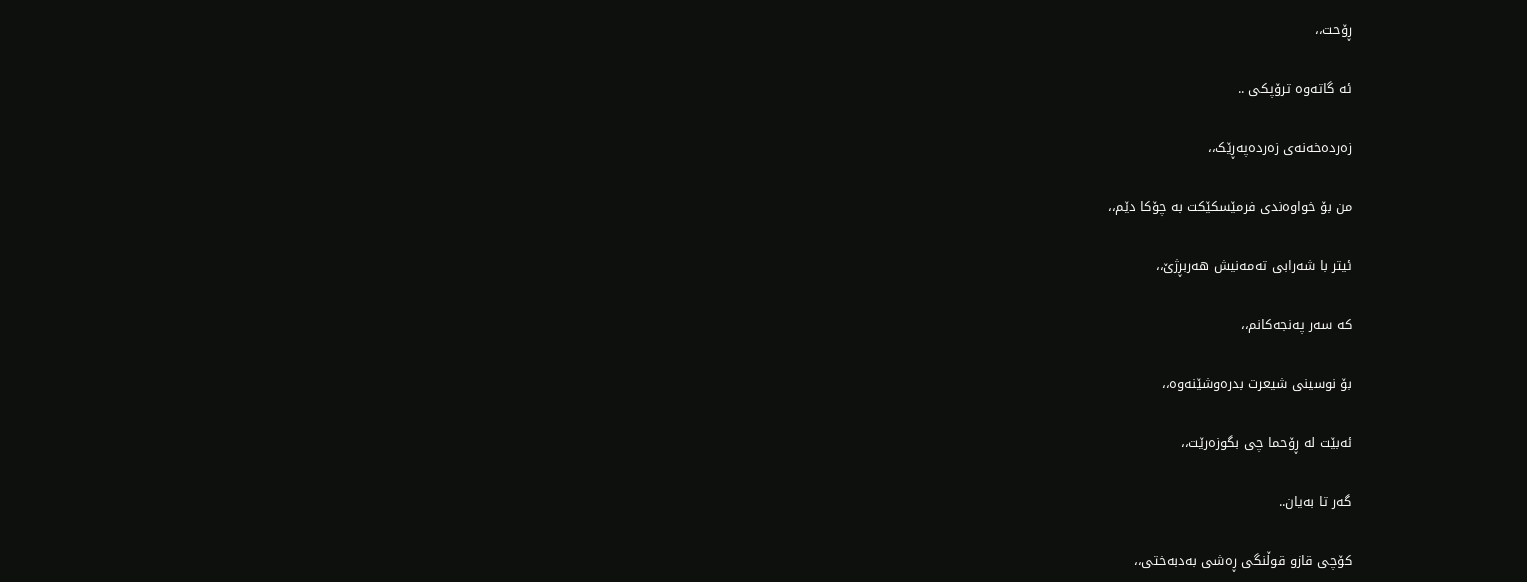ڕۆحت،،

ئە گاتەوە ترۆپکی ..

زەردەخەنەی زەردەپەڕێک،،

من بۆ خواوەندی فرمێسکێکت بە چۆکا دێم،،

ئیتر با شەرابی تەمەنیش هەربڕژێ،،

کە سەر پەنجەکانم،،

بۆ نوسینی شیعرت بدرەوشێنەوە،،

ئەبێت لە ڕۆحما چی بگوزەرێت،،

گەر تا بەیان..

کۆچی قازو قوڵنگی ڕەشی بەدبەختی،،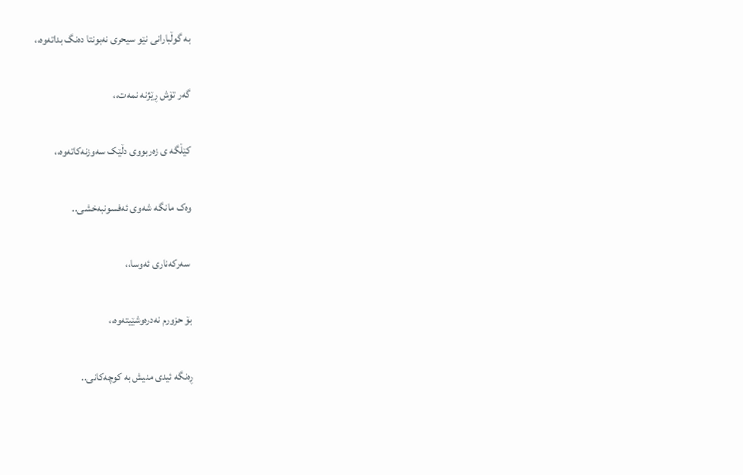بە گوڵبارانی نێو سیحری نەبونتا دەنگ بداتەوە،،

گەر تۆش ڕێژنە نمەت،،

کێڵگە ی زەربووی دڵێک سەوزنەکاتەوە،،

وەک مانگە شەوی ئەفسونبەخشی..

 سەرکەناری ئەوسا،،

بۆ حزورم نەدرەوشێیتەوە،،

ڕەنگە ئیدی منیش بە کوچەکانی..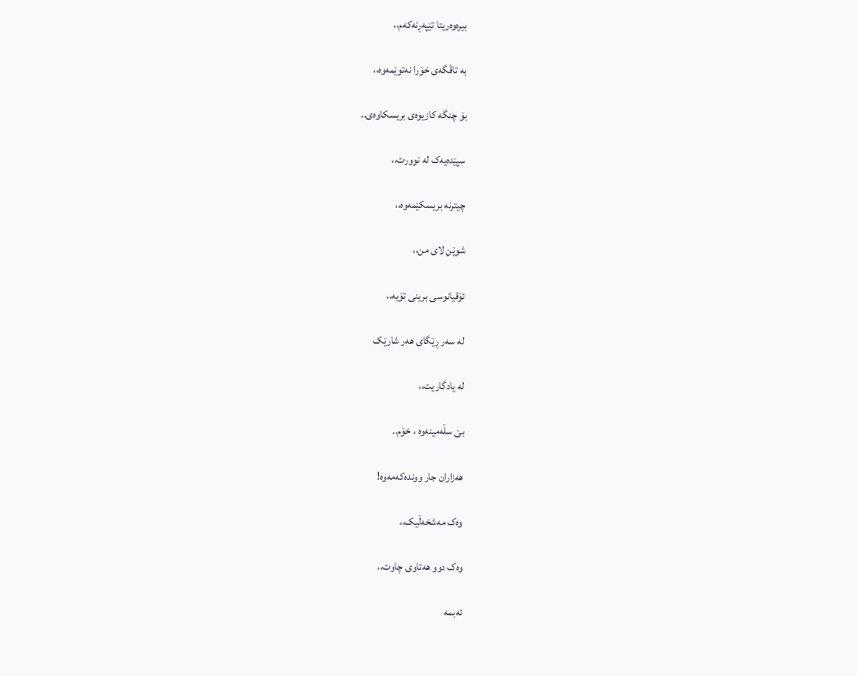بیرەوەریتا تێپەڕنەکەم،،

بە تاڤگەی خۆرا نەتوێمەوە،،

بۆ چنگە کازیوەی بریسکاوەی..

سپێدەیەک لە نوورت،،

چیترنە بریسکێمەوە،،

شوێن لای من،،

ئۆقیانوسی برینی تۆیە،،

لە سەر ڕێگای هەر شارێک

لە یادگاریت،،

بێ سڵەمینەوە ، خۆم..

هەزاران جار ووندەکەمەوە!

وەک مەشخەڵیک،،

وەک دوو هەتاوی چاوت،،

ئەبمە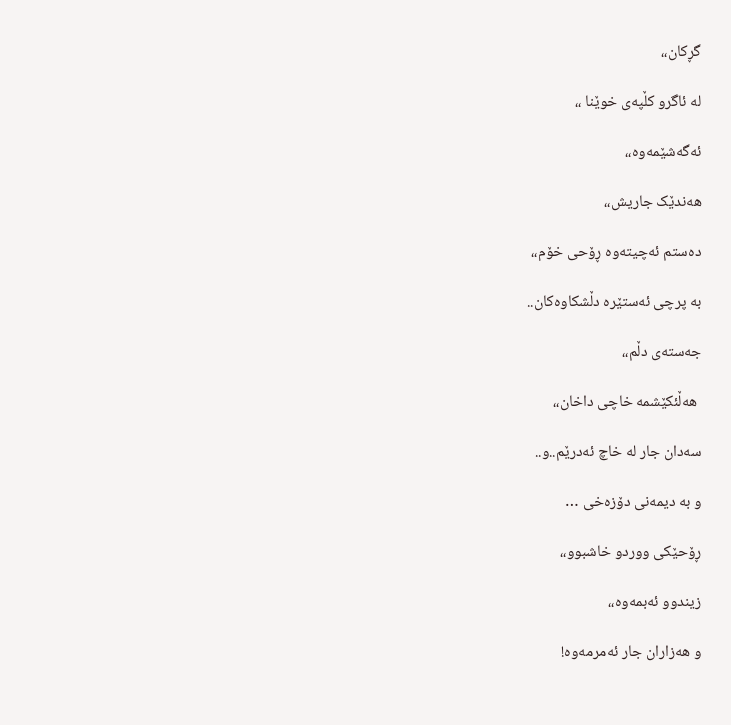گڕکان،،

لە ئاگرو کڵپەی خوێنا ،،

ئەگەشێمەوە،،

هەندێک جاریش،،

دەستم ئەچیتەوە ڕۆحی خۆم،،

بە پرچی ئەستێرە دڵشکاوەکان..

جەستەی دڵم،،

 هەڵئکێشمە خاچی داخان،،

سەدان جار لە خاچ ئەدرێم..و..

و بە دیمەنی دۆزەخی …

ڕۆحێکی ووردو خاشبوو،،

زیندوو ئەبمەوە،،

و هەزاران جار ئەمرمەوە!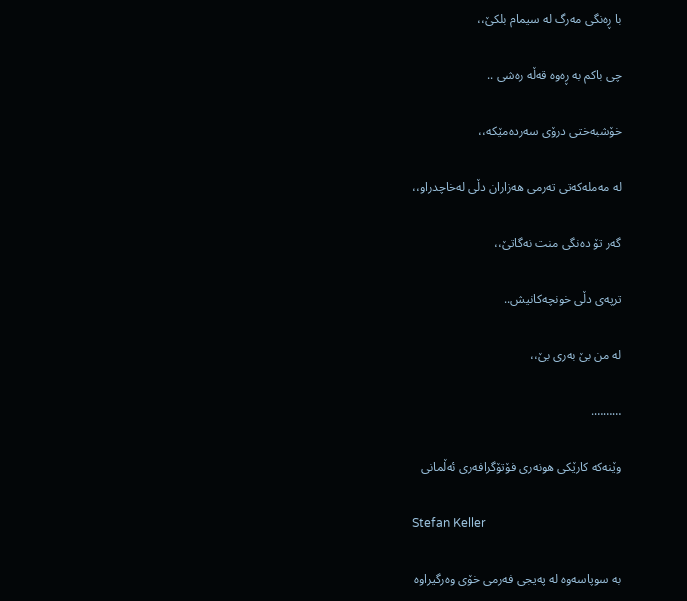با ڕەنگی مەرگ لە سیمام بلکێ،،

چی باکم بە ڕەوە قەڵە رەشی ..

خۆشبەختی درۆی سەردەمێکە،،

لە مەملەکەتی تەرمی هەزاران دڵی لەخاچدراو،،

گەر تۆ دەنگی منت نەگاتێ،،

ترپەی دڵی خونچەکانیش..

لە من بێ بەری بێ،،

……….

وێنەکە کارێکی هونەری فۆتۆگرافەری ئەڵمانی

Stefan Keller

بە سوپاسەوە لە پەیجی فەرمی خۆی وەرگیراوە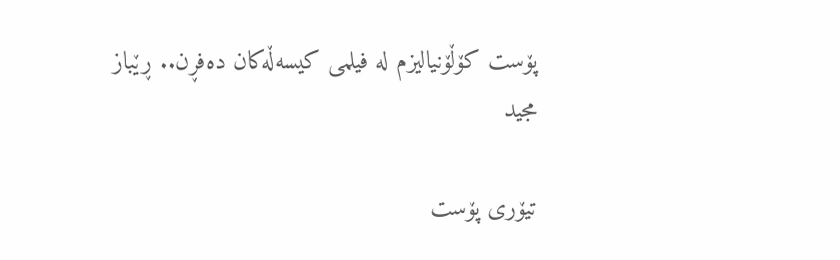پۆست کۆڵۆنیالیزم لە فیلمی کیسەڵەکان دەفڕن.. ڕێباز مجید

تیۆری پۆست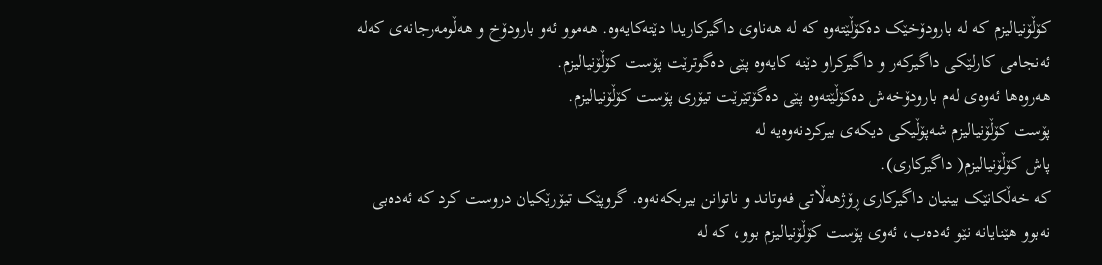کۆڵۆنیالیزم کە لە بارودۆخێک دەکۆڵێتەوە کە لە هەناوی داگیرکاریدا دێتەکایەوە. هەموو ئەو بارودۆخ و هەڵومەرجانەی کەلە ئەنجامی کارلێکی داگیرکەر و داگیرکراو دێنە کایەوە پێی دەگوترێت پۆست کۆڵۆنیالیزم.
هەروەها ئەوەی لەم بارودۆخەش دەکۆڵێتەوە پێی دەگۆتێرێت تیۆری پۆست کۆڵۆنیالیزم.
پۆست کۆڵۆنیالیزم شەپۆڵیکی دیکەی بیرکردنەوەیە لە
پاش کۆڵۆنیالیزم( داگیرکاری).
کە خەڵکانێک بینیان داگیرکاری ڕۆژهەڵاتی فەوتاند و ناتوانن بیربکەنەوە. گروپێک تیۆرێکیان دروست کرد کە ئەدەبی نەبوو هێنایانە نێو ئەدەب، ئەوی پۆست کۆڵۆنیالیزم بوو، کە لە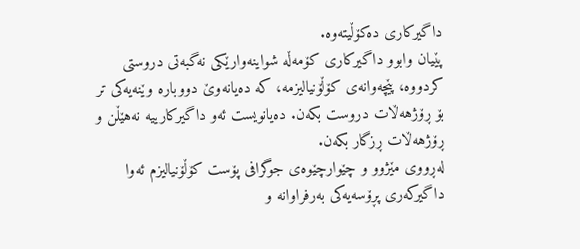داگیرکاری دەکۆڵیتەوە.
پێیان وابوو داگیرکاری کۆمەڵە شواینەوارێکی نەگبەتی دروستی کردووە، پێچەوانەی کۆڵۆنیالیزمە، کە دەیانەوێ دووبارە وێنەیەکی تر بۆ ڕۆژهەڵات دروست بکەن. دەیانویست ئەو داگیرکارییە نەهێڵن و ڕۆژهەڵات ڕزگار بکەن.
لەڕووی مێژوو و چێوارچێوەی جوگرافی پۆست کۆڵۆنیالیزم ئەوا داگیرکەری پڕۆسەیەکی بەرفراوانە و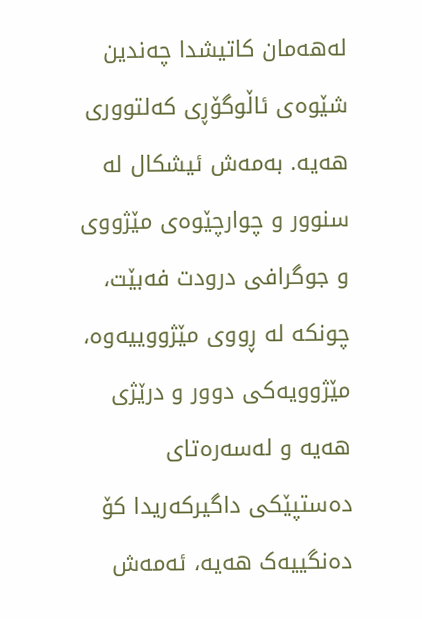لەهەمان کاتیشدا چەندین شێوەی ئاڵوگۆڕی کەلتووری هەیە. بەمەش ئیشکال لە سنوور و چوارچێوەی مێژووی و جوگرافی درودت فەبێت، چونکە لە ڕووی مێژووییەوە، مێژوویەکی دوور و درێژی هەیە و لەسەرەتای دەستپێکی داگیرکەریدا کۆ دەنگییەک هەیە، ئەمەش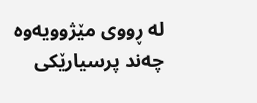لە ڕووی مێژوویەوە چەند پرسیارێکی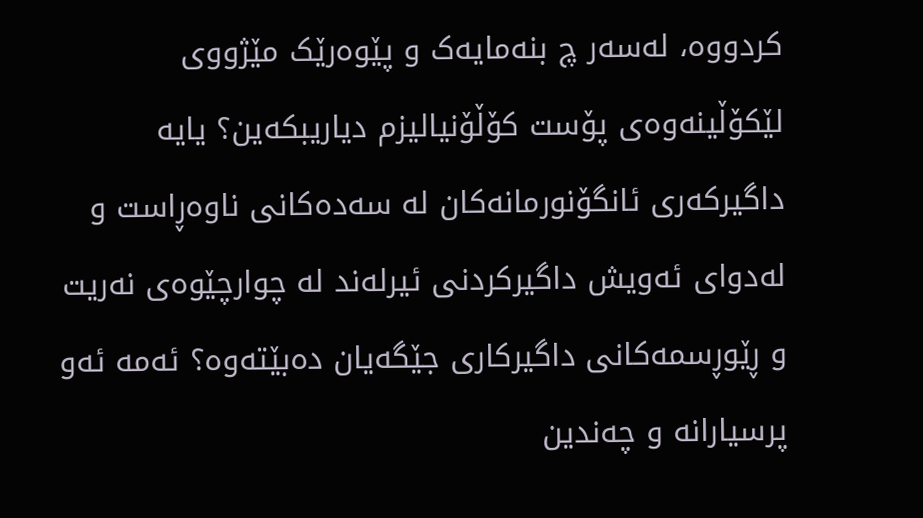کردووە، لەسەر چ بنەمایەک و پێوەرێک مێژووی لێکۆڵینەوەی پۆست کۆڵۆنیالیزم دیاریبکەین؟ یایە داگیرکەری ئانگۆنورمانەکان لە سەدەکانی ناوەڕاست و لەدوای ئەویش داگیرکردنی ئیرلەند لە چوارچێوەی نەریت و ڕێوڕسمەکانی داگیرکاری جێگەیان دەبێتەوە؟ ئەمە ئەو پرسیارانە و چەندین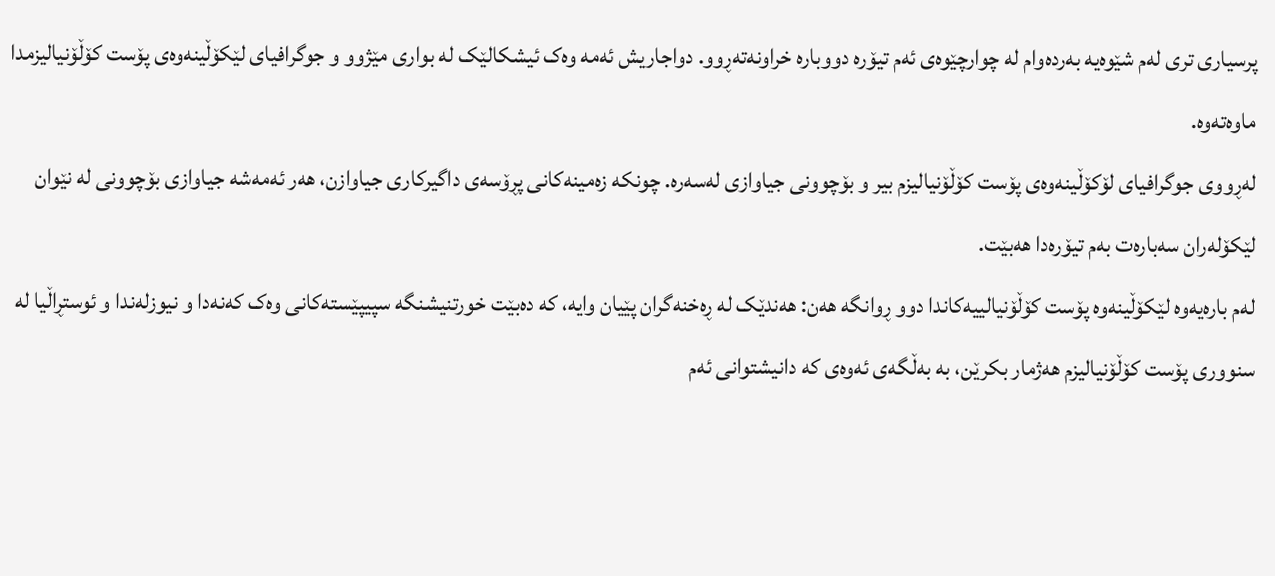پرسیاری تری لەم شێوەیە بەردەوام لە چوارچێوەی ئەم تیۆرە دووبارە خراونەتەڕوو. دواجاریش ئەمە وەک ئیشکالێک لە بواری مێژوو و جوگرافیای لێکۆڵینەوەی پۆست کۆڵۆنیالیزمدا ماوەتەوە.
لەڕووی جوگرافیای لۆکۆڵینەوەی پۆست کۆڵۆنیالیزم بیر و بۆچوونی جیاوازی لەسەرە. چونکە زەمینەکانی پڕۆسەی داگیرکاری جیاوازن، هەر ئەمەشە جیاوازی بۆچوونی لە نێوان لێکۆلەران سەبارەت بەم تیۆرەدا هەبێت.
لەم بارەیەوە لێکۆڵینەوە پۆست کۆڵۆنیالییەکاندا دوو ڕوانگە هەن: هەندێک لە ڕەخنەگران پێیان وایە، کە دەبێت خورتنیشنگە سپیپێستەکانی وەک کەنەدا و نیوزلەندا و ئوستڕاڵیا لە سنووری پۆست کۆڵۆنیالیزم هەژمار بکرێن، بە بەڵگەی ئەوەی کە دانیشتوانی ئەم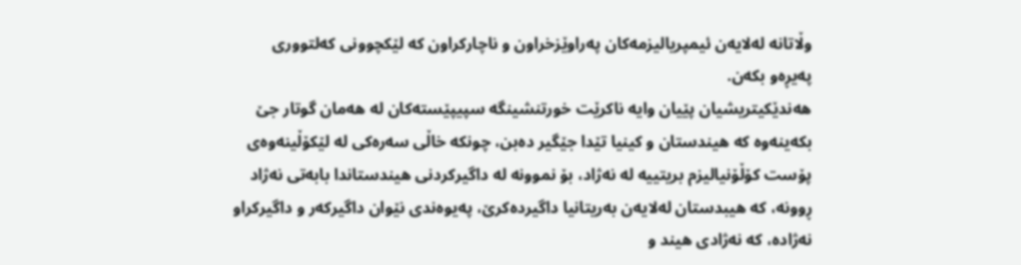وڵاتانە لەلایەن ئیمپریالیزمەکان پەراوێزخراون و ناچارکراون کە لێکچوونی کەلتووری پەیڕەو بکەن.
هەندێکیتریشیان پێیان وایە ناکرێت خورتنشینگە سپیپێستەکان لە هەمان گوتار جێ بکەینەوە کە هیندستان و کینیا تێدا جێگیر دەبن، چونکە خاڵی سەرەکی لە لێکۆڵینەوەی پۆست کۆڵۆنیالیزم بریتییە لە نەژاد، بۆ نموونە لە داگیرکردنی هیندستاندا بابەتی نەژاد ڕوونە، کە هیبدستان لەلایەن بەریتانیا داگیردەکرێ، پەیوەندی نێوان داگیرکەر و داگیرکراو نەژادە، کە نەژادی هیند و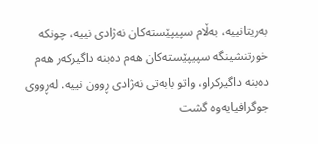بەریتانییە، بەڵام سپیپێستەکان نەژادی نییە، چونکە خورتنشینگە سپیپێستەکان هەم دەبنە داگیرکەر هەم دەبنە داگیرکراو، واتو بابەتی نەژادی ڕوون نییە. لەڕووی جوگرافیایەوە گشت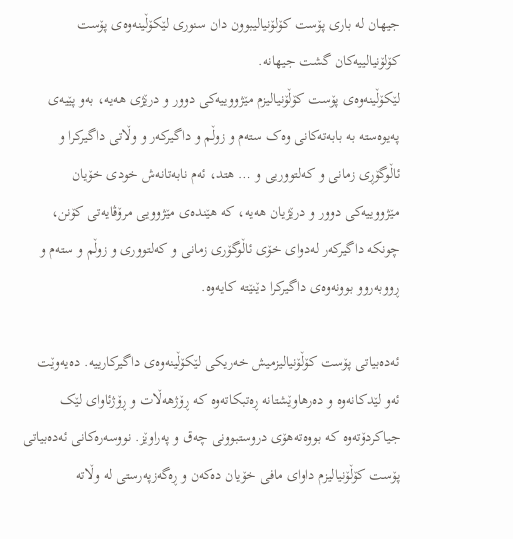جیهان لە باری پۆست کۆلۆنیالیبوون دان سنوری لێکۆڵینەوەی پۆست کۆلۆنیالییەکان گشت جیهانە.
لێکۆڵینەوەی پۆست کۆڵۆنیالیزم مێژووییەکی دوور و درێژی هەیە، بەو پێیەی پەیوەستە بە بابەتەکانی وەک ستەم و زوڵم و داگیرکەر و وڵاتی داگیرکرا و ئاڵوگۆڕی زمانی و کەلتووریی و … هتد، ئەم نابەتانەش خودی خۆیان مێژووییەکی دوور و درێژیان هەیە، کە هێندەی مێژوویی مرۆڤایەتی کۆنن، چونکە داگیرکەر لەدوای خۆی ئاڵوگۆری زمانی و کەلتووری و زوڵم و ستەم و ڕووبەروو بوونەوەی داگیرکرا دێنێتە کایەوە.

ئەدەبیاتی پۆست کۆڵۆنیالیزمیش خەریکی لێکۆڵینەوەی داگیرکارییە. دەیەوێت ئەو لێدکانەوە و دەرهاوێشتانە ڕەتبکاتەوە کە ڕۆژهەڵات و ڕۆژئاوای لێک جیاکردۆتەوە کە بووەتەهۆی دروستبوونی چەق و پەراوێز. نووسەرەکانی ئەدەبیاتی پۆست کۆڵۆنیالیزم داوای مافی خۆیان دەکەن و ڕەگەزپەرستی لە وڵاتە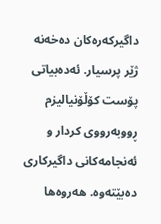داگیرکەرەکان دەخەنە ژێر پرسیار. ئەدەبیاتی پۆست کۆڵۆنیالیزم ڕووبەرووی کردار و ئەنجامەکانی داگیرکاری دەبێتەوە. هەروەها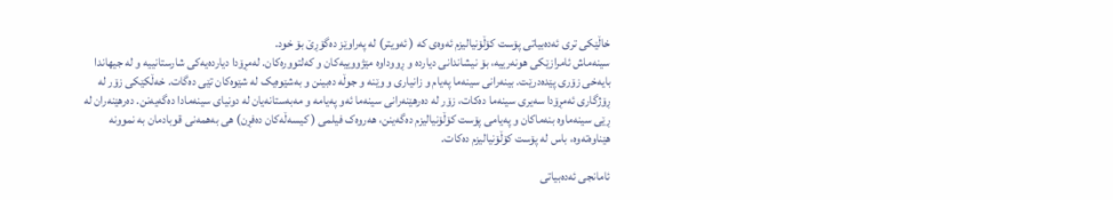خاڵێکی تری ئەدەبیاتی پۆست کۆڵۆنیالیزم ئەوەی کە ( ئەویتر) لە پەراوێز دەگۆڕێ بۆ خود.
سینەماش ئامرازێکی هونەرییە، بۆ نیشاندانی دیاردە و ڕووداوە مێژووییەکان و کەلتوورەکان. لەمڕۆدا دیاردەیەکی شارستانییە و لە جیهاندا بایەخی زۆری پێدەدرێت. بینەرانی سینەما پەیام و زانیاری و وێنە و جوڵە دەبینن و بەشێوەیک لە شێوەکان تێی دەگات. خەڵکێکی زۆر لە ڕۆژگاری ئەمڕۆدا سەیری سینەما دەکات، زۆر لە دەرهێنەرانی سینەما ئەو پەیامە و مەبەستانەیان لە دونیای سینەمادا دەگەیەنن. دەرهێنەران لە ڕێی سینەماوە بنەماکان و پەیامی پۆست کۆڵۆنیالیزم دەگەینن، هەروەک فیلمی ( کیسەڵەکان دەفڕن) هی بەهمەنی قوبادمان بە نموونە هێناوەتەوە، باس لە پۆست کۆڵۆنیالیزم دەکات.

ئامانجی ئەدەبیاتی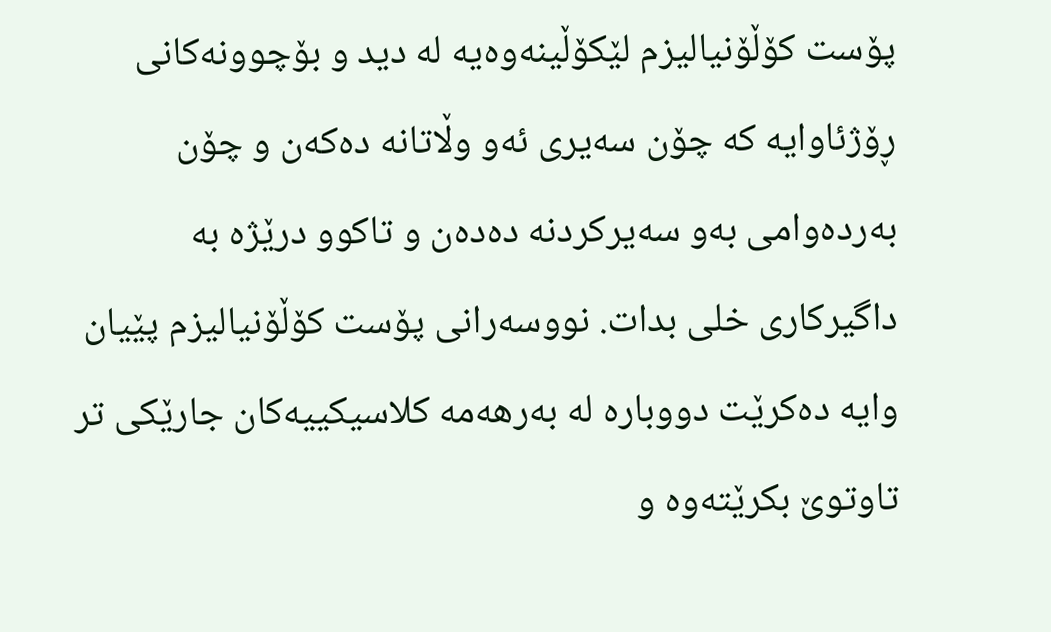پۆست کۆڵۆنیالیزم لێکۆڵینەوەیە لە دید و بۆچوونەکانی ڕۆژئاوایە کە چۆن سەیری ئەو وڵاتانە دەکەن و چۆن بەردەوامی بەو سەیرکردنە دەدەن و تاکوو درێژە بە داگیرکاری خلی بدات. نووسەرانی پۆست کۆڵۆنیالیزم پێیان وایە دەکرێت دووبارە لە بەرهەمە کلاسیکییەکان جارێکی تر تاوتوێ بکرێتەوە و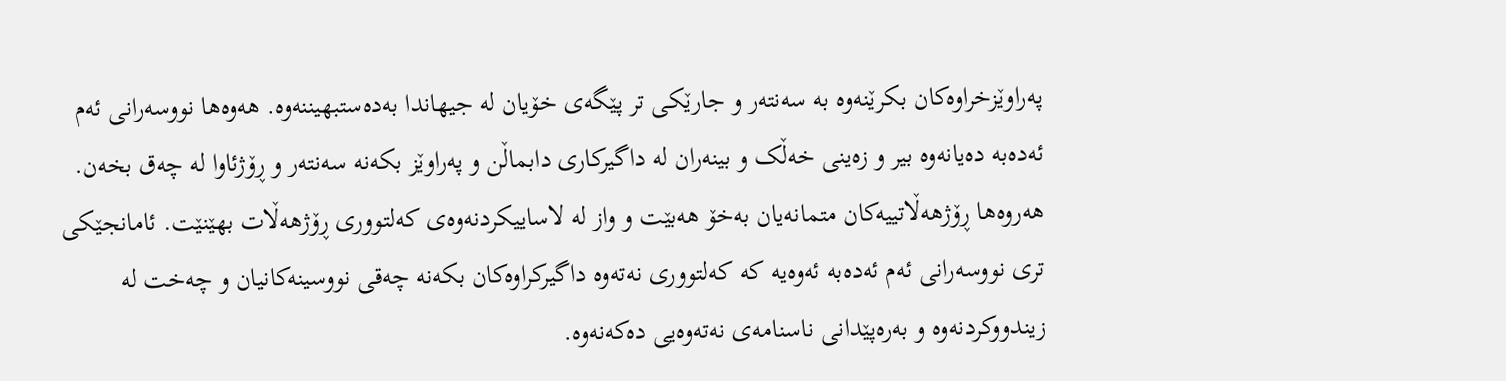پەراوێزخراوەکان بکرێنەوە بە سەنتەر و جارێکی تر پێگەی خۆیان لە جیهاندا بەدەستبهیننەوە. هەوەها نووسەرانی ئەم ئەدەبە دەیانەوە بیر و زەینی خەڵک و بینەران لە داگیرکاری دابماڵن و پەراوێز بکەنە سەنتەر و ڕۆژئاوا لە چەق بخەن. هەروەها ڕۆژهەڵاتییەکان متمانەیان بەخۆ هەبێت و واز لە لاساییکردنەوەی کەلتووری ڕۆژهەڵات بهێنێت. ئامانجێکی تری نووسەرانی ئەم ئەدەبە ئەوەیە کە کەلتووری نەتەوە داگیرکراوەکان بکەنە چەقی نووسینەکانیان و چەخت لە زیندووکردنەوە و بەرەپێدانی ناسنامەی نەتەوەیی دەکەنەوە.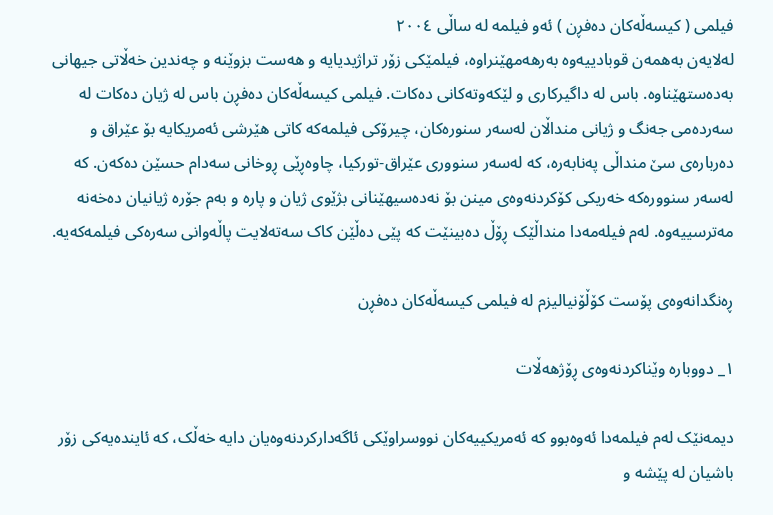فیلمی ( کیسەڵەکان دەفڕن ) ئەو فیلمە لە ساڵی ٢٠٠٤
لەلایەن بەهمەن قوبادییەوە بەرهەمهێنراوە، فیلمێکی زۆر تراژیدیایە و هەست بزوێنە و چەندین خەڵاتی جیهانی بەدەستهێناوە. باس لە داگیرکاری و لێکەوتەکانی دەکات. فیلمی کیسەڵەکان دەفڕن باس لە ژیان دەکات لە سەردەمی جەنگ و ژیانی منداڵان لەسەر سنورەکان، چیرۆکی فیلمەکە کاتی هێرشی ئەمریکایە بۆ عێراق و دەربارەی سێ منداڵی پەنابەرە، کە لەسەر سنووری عێراق-تورکیا، چاوەڕێی ڕوخانی سەدام حسێن دەکەن. کە لەسەر سنوورەکە خەریکی کۆکردنەوەی مینن بۆ نەدەسیهێنانی بژێوی ژیان و پارە و بەم جۆرە ژیانیان دەخەنە مەترسییەوە. لەم فیلەمەدا منداڵێک ڕۆڵ دەبینێت کە پێی دەڵێن کاک سەتەلایت پاڵەوانی سەرەکی فیلمەکەیە.

ڕەنگدانەوەی پۆست کۆڵۆنیالیزم لە فیلمی کیسەڵەکان دەفڕن

١_ دووبارە وێناکردنەوەی ڕۆژهەڵات

دیمەنێک لەم فیلمەدا ئەوەبوو کە ئەمریکییەکان نووسراوێکی ئاگەدارکردنەوەیان دایە خەڵک، کە ئایندەیەکی زۆر باشیان لە پێشە و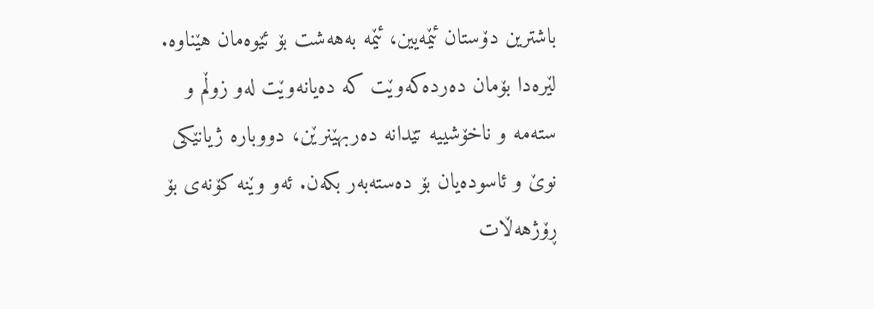باشترین دۆستان ئێمەیین، ئێمە بەهەشت بۆ ئێوەمان هێناوە. لێرەدا بۆمان دەردەکەوێت کە دەیانەوێت لەو زوڵم و ستەمە و ناخۆشییە تێدانە دەربهێنرێن، دووبارە ژیانێکی نوێ و ئاسودەیان بۆ دەستەبەر بکەن. ئەو وێنە کۆنەی بۆ ڕۆژهەڵات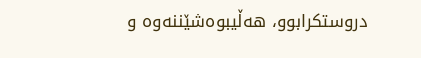دروستکرابوو، هەڵیبوەشێننەوە و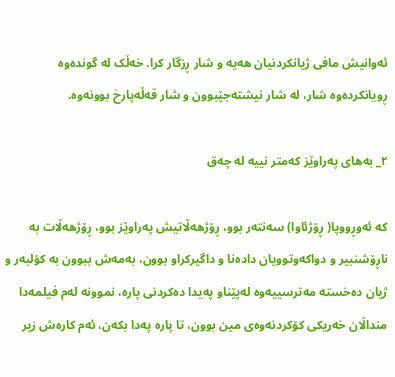ئەوانیش مافی ژیانکردنیان هەیە و شار ڕزگار کرا. خەڵک لە گوندەوە ڕویانکردەوە شار، لە شار نیشتەجێبوون و شار قەڵەپارخ بوونەوە.

٢_ بەهای پەراوێز کەمتر نییە لە چەق

کە ئەوڕووپا( ڕۆژئاوا) سەنتەر بوو، ڕۆژهەڵاتیش پەراوێز بوو، ڕۆژهەڵات بە ناڕۆشنبیر و دواکەوتوویان دادەنا و داگیرکراو بوون، بەمەش ببوون بە کۆلبەر و ژیان دەخستە مەترسییەوە لەپێناو پەیدا دەکردنی پارە، نموونە لەم فیلمەدا منداڵان خەریکی کۆکردنەوەی مین بوون، تا پارە پەدا بکەن، ئەم کارەش زپر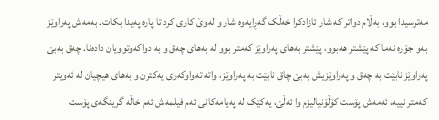مەترسیدا بوو، بەڵام دواتر کە شار ئازادکرا خەڵک گەڕایەوە شار و لەوێ کاری کرد تا پارە پەیدا بکات. بەمەش پەراوێز بەو جۆرە نەما کە پێشتر هەبوو، پێشتر بەهای پەراوێز کەمتر بوو لە بەهای چەق و بە دواکەوتوویان دادەنا. چەق بەبێ پەراوێز نابێت بە چەق و پەراوێزیش بەبێ چاق نابێت بە پەراوێز، واتە تەواوکەری یەکترن و بەهای هیچیان لە ئەویتر کەمتر نییە، ئەمەش پۆست کۆڵۆنیالیزم وا ئەڵێ، یەکێک لە پەیامەکانی ئەم فیلمەش ئەم خاڵە گرینگەی پۆست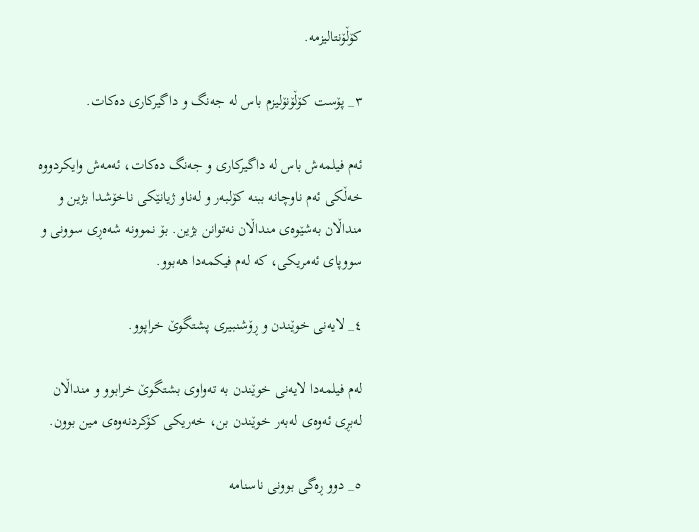کۆڵۆنتالیزمە.

٣_ پۆست کۆڵۆنۆلیزم باس لە جەنگ و داگیرکاری دەکات.

ئەم فیلمەش باس لە داگیرکاری و جەنگ دەکات، ئەمەش وایکردووە خەڵکی ئەم ناوچانە ببنە کۆلبەر و لەناو ژیانێکی ناخۆشدا بژین و منداڵان بەشێوەی منداڵان نەتوانن بژین. بۆ نموونە شەەڕی سوونی و سووپای ئەمریکی، کە لەم فیکمەدا هەبوو.

٤_ لایەنی خوێندن و ڕۆشنبیری پشتگوێ خراپوو.

لەم فیلمەدا لایەنی خوێندن بە تەواوی بشتگوێ خرابوو و منداڵان لەبڕی ئەوەی لەبەر خوێندن بن، خەریکی کۆکردنەوەی مین بوون.

٥_ دوو ڕەگی بوونی ناسنامە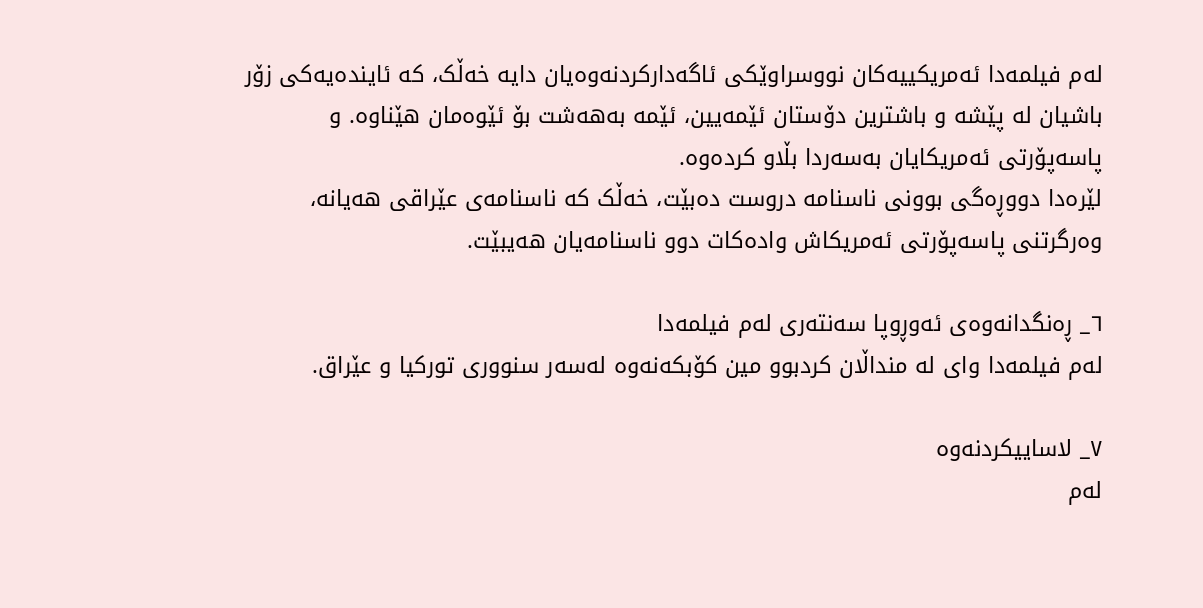لەم فیلمەدا ئەمریکییەکان نووسراوێکی ئاگەدارکردنەوەیان دایە خەڵک، کە ئایندەیەکی زۆر باشیان لە پێشە و باشترین دۆستان ئێمەیین، ئێمە بەهەشت بۆ ئێوەمان هێناوە. و پاسەپۆرتی ئەمریکایان بەسەردا بڵاو کردەوە.
لێرەدا دووڕەگی بوونی ناسنامە دروست دەبێت، خەڵک کە ناسنامەی عێراقی هەیانە، وەرگرتنی پاسەپۆرتی ئەمریکاش وادەکات دوو ناسنامەیان هەیبێت.

٦_ ڕەنگدانەوەی ئەوڕوپا سەنتەری لەم فیلمەدا
لەم فیلمەدا وای لە منداڵان کردبوو مین کۆبکەنەوە لەسەر سنووری تورکیا و عێراق.

٧_ لاساییکردنەوە
لەم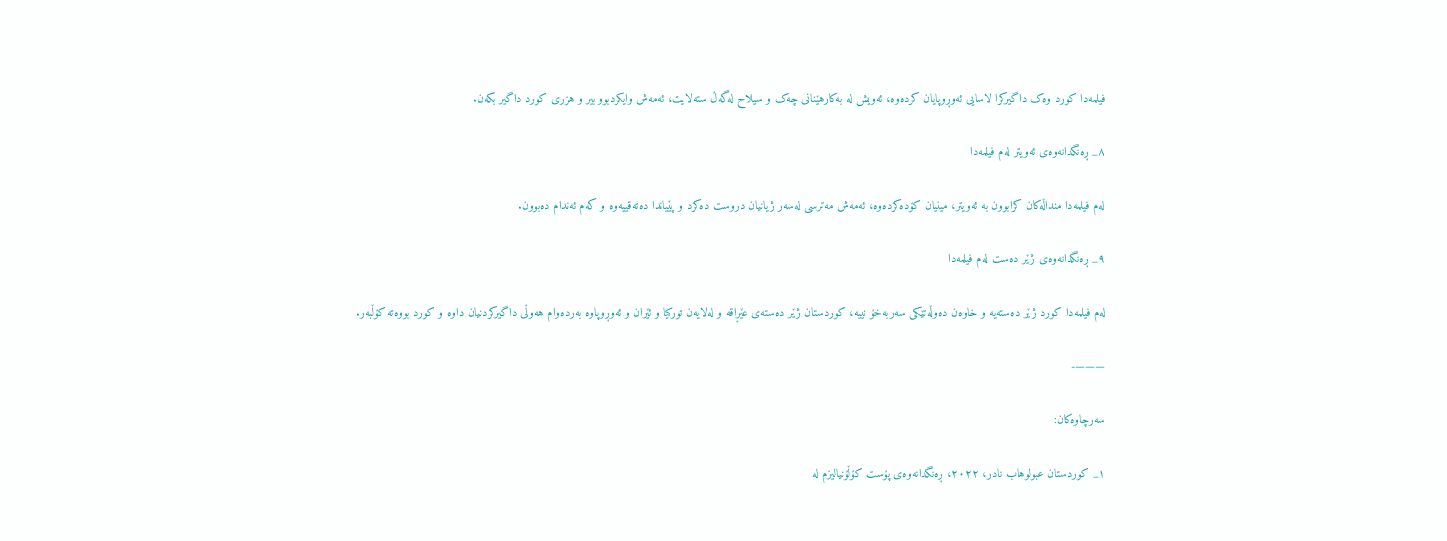فیلمەدا کورد وەک داگیرکرا لاسایی ئەوڕوپایان کردەوە، ئەویش لە بەکارهێنانی چەک و سیلاح لەگەڵ ستەلایت، ئەمەش وایکردبوو بیر و هزری کورد داگیر بکەن.

٨_ ڕەنگدانەوەی ئەویتر لەم فیلمەدا

لەم فیلمەدا منداڵەکان کرابوون بە ئەویتر، مینیان کۆدەکردەوە، ئەمەش مەترسی لەسەر ژیانیان دروست دەکرد و پێیاندا دەتەقییەوە و کەم ئەندام دەبوون.

٩_ ڕەنگدانەوەی ژێر دەست لەم فیلمەدا

لەم فیلمەدا کورد ژێر دەستەیە و خاوەن دەوڵەتێکی سەربەخۆ نییە، کوردستان ژێر دەستەی عێڕاقە و لەلایەن تورکیا و ئێران و ئەوڕوپاوە بەردەوام هەوڵی داگیرکردنیان داوە و کورد بووەتە کۆڵبەر.

———-

سەرچاوەکان:

١_ کوردستان عبولوهاب نادر، ٢٠٢٢، ڕەنگدانەوەی پۆست کۆڵۆنیالیزم لە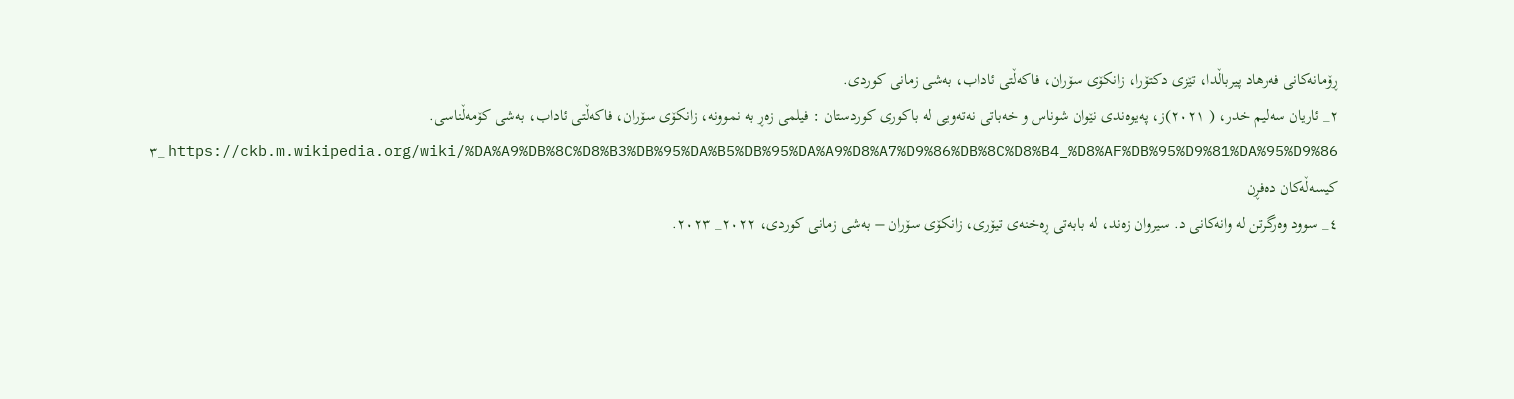ڕۆمانەکانی فەرهاد پیرباڵدا، تێزی دکتۆرا، زانکۆی سۆران، فاکەڵتی ئاداب، بەشی زمانی کوردی.
٢_ ئاریان سەلیم خدر، ( ٢٠٢١)ز، پەیوەندی نێوان شوناس و خەباتی نەتەویی لە باکوری کوردستان : فیلمی زەڕ بە نموونە، زانکۆی سۆران، فاکەڵتی ئاداب، بەشی کۆمەڵناسی.
٣_ https://ckb.m.wikipedia.org/wiki/%DA%A9%DB%8C%D8%B3%DB%95%DA%B5%DB%95%DA%A9%D8%A7%D9%86%DB%8C%D8%B4_%D8%AF%DB%95%D9%81%DA%95%D9%86
کیسەڵەکان دەفڕن
٤_ سوود وەرگرتن لە وانەکانی د. سیروان زەند، لە بابەتی ڕەخنەی تیۆری، زانکۆی سۆران – بەشی زمانی کوردی، ٢٠٢٢_ ٢٠٢٣.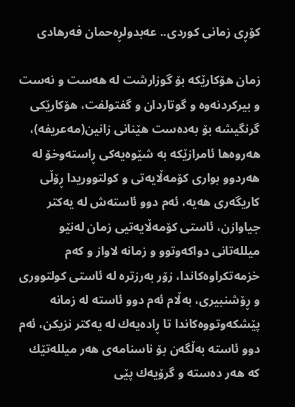کۆڕی زمانی کوردی.. عەبدولڕەحمان فەرهادی

زمان هۆكارێكه‌ بۆ گوزارشت له‌ هه‌ست و نه‌ست و بیركردنه‌وه‌ و گوتاردان و گفتولفت، هۆكارێكی گرنگیشه‌ بۆ به‌ده‌ست هێنانی زانین(مه‌عریفه‌)، هه‌روه‌ها ئامرازێكه‌ به‌ شێوه‌یه‌كی ڕاسته‌وخۆ له‌ هه‌ردوو بواری كۆمه‌ڵایه‌تی و کولتووریدا ڕۆڵی كاریگه‌ری هه‌یه‌، ئه‌م دوو ئاسته‌ش له‌ یه‌كتر جیاوازن، ئاستی كۆمه‌ڵایه‌تیی زمان له‌نێو میلله‌تانی دواكه‌وتوو و زمانه‌ لاواز و كه‌م خزمه‌تكراوه‌كاندا، زۆر به‌رزتره‌ له‌ ئاستی کولتووری و ڕۆشنبیری، به‌ڵام ئه‌م دوو ئاسته‌ له‌ زمانه‌ پێشكه‌وتووه‌كاندا تا ڕاده‌یه‌ك له‌ یه‌كتر نزیكن، ئه‌م دوو ئاسته‌ به‌ڵگه‌ن بۆ ناسنامه‌ی هه‌ر میلله‌تێك كه‌ هه‌ر ده‌سته‌ و گرۆیه‌ك پێی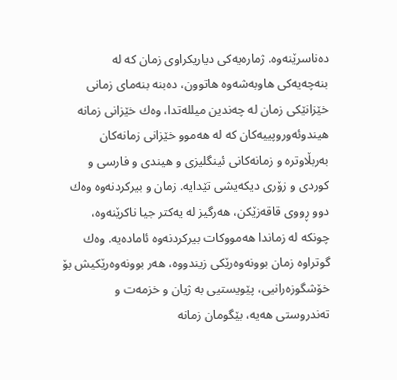ده‌ناسرێنه‌وه‌. ژماره‌یه‌كی دیاریكراوی زمان كه‌ له‌ بنه‌چه‌یه‌كی هاوبه‌شه‌وه‌ هاتوون، ده‌بنه‌ بنه‌مای زمانی خێزانێكی زمان له‌ چه‌ندین میلله‌تدا، وه‌ك خێزانی زمانه‌ هیندوئه‌وروپییه‌كان كه‌ له‌ هه‌موو خێزانی زمانه‌كان به‌ربڵاوتره‌ و زمانه‌كانی ئینگلیزی و هیندی و فارسی و كوردی و زۆری دیكه‌یشی تێدایه‌. زمان و بیركردنه‌وه‌ وه‌ك دوو ڕووی قاقه‌زێكن، هه‌رگیز له‌ یه‌كتر جیا ناكرێنه‌وه‌، چونكه‌ له‌ زماندا هه‌مووكات بیركردنه‌وه‌ ئاماده‌یه‌. وه‌ك گوتراوه‌ زمان بوونه‌وه‌رێكی زیندووه‌، هه‌ر بوونه‌وه‌رێكیش بۆ خۆشگوزه‌رانیی، پێویستیی به‌ ژیان و خزمه‌ت و ته‌ندروستی هه‌یه‌، بێگومان زمانه‌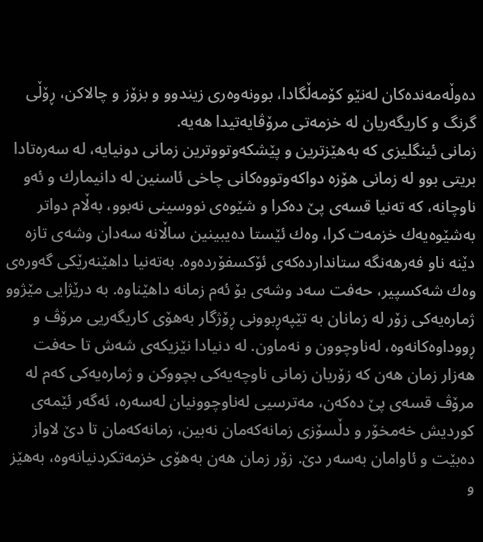ده‌وڵه‌مه‌نده‌كان له‌نێو كۆمه‌ڵگادا، بوونه‌وه‌ری زیندوو و بزۆز و چالاكن، ڕۆڵی گرنگ و كاریگه‌ریان له‌ خزمه‌تی مرۆڤایه‌تیدا هه‌یه‌.
زمانی ئینگلیزی كه‌ بەهێزترین و پێشكه‌وتووترین زمانی دونیایه‌، له‌ سه‌ره‌تادا بریتی بوو له‌ زمانی هۆزه‌ دواكه‌وتووه‌كانی چاخی ئاسنین له‌ دانیمارك و ئه‌و ناوچانه،‌ كه‌ ته‌نیا قسه‌ی پێ ده‌كرا و شێوه‌ی نووسینی نه‌بوو، به‌ڵام دواتر به‌شێوه‌یه‌ك خزمه‌ت كرا، وه‌ك ئێستا ده‌یبینین‌ ساڵانه‌ سه‌دان وشه‌ی تازه‌ دێنه‌ ناو فه‌رهه‌نگه‌ ستاندارده‌كه‌ی ئۆكسفۆرده‌وه‌. بەتەنیا داهێنه‌رێكی گه‌وره‌ی وه‌ك شه‌كسپیر، حه‌فت سه‌د وشه‌ی بۆ ئه‌م زمانه‌ داهێناوه‌. به‌ درێژایی مێژوو ژماره‌یه‌كی زۆر له‌ زمانان به‌ تێپه‌ڕبوونی ڕۆژگار به‌هۆی كاریگه‌ریی مرۆڤ و ڕووداوه‌كانه‌وه، له‌ناوچوون و نه‌ماون. له‌ دنیادا نێزیكه‌ی شه‌ش تا حه‌فت هه‌زار زمان هه‌ن كه‌ زۆریان زمانی ناوچه‌یه‌كی بچووكن و ژماره‌یه‌كی كه‌م له‌ مرۆڤ قسه‌ی پێ ده‌كه‌ن، مه‌ترسیی له‌ناوچوونیان له‌سه‌ره‌، ئەگەر ئێمەی کوردیش خەمخۆر و دڵسۆزی زمانەکەمان نەبین، زمانەکەمان تا دێ لاواز دەبێت و ئاوامان بەسەر دێ‌. زۆر زمان هه‌ن به‌هۆی خزمه‌تكردنیانه‌وه‌، بەهێز و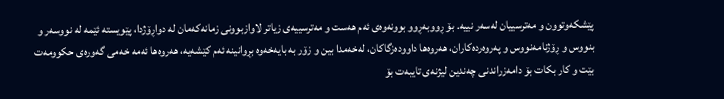پێشكه‌وتوون و مه‌ترسییان له‌سه‌ر نییه‌. بۆ ڕووبه‌ڕوو بوونه‌وه‌ی ئه‌م هەست و مەترسییەی زیاتر لاوازبوونی زمانه‌كه‌مان له‌ دواڕۆژدا، پێویسته‌ ئێمه‌ له‌ نووسەر و بنووس و ڕۆژنامەنووس و پەروەردەکاران، هەروەها داوودەزگاکان، لەخه‌مدا بین و زۆر به‌ بایه‌خه‌وه‌ بڕوانینه‌ ئه‌م كێشه‌یه‌، هه‌روه‌ها ئه‌مه‌ خه‌می گه‌وره‌ی حكوومه‌ت بێت و كار بكات بۆ دامه‌زراندنی چه‌ندین لیژنه‌ی تایبه‌ت بۆ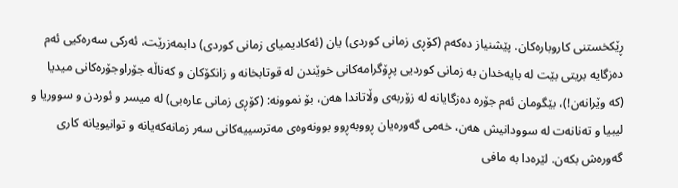ڕێكخستنی كاروباره‌كان. پێشنیاز ده‌كه‌م (كۆڕی زمانی كوردی) یان (ئەکادیمیای زمانی کوردی) دابمه‌زرێت،‌ ئه‌ركی سه‌ره‌كیی ئه‌م ده‌زگایه‌ بریتی بێت له‌ بایه‌خدان به‌ زمانی كوردیی پڕۆگرامه‌كانی خوێندن له‌ قوتابخانه‌ و زانكۆكان و كه‌ناڵه‌ جۆراوجۆره‌كانی میدیا (کە وێرانەن!)، بێگومان ئه‌م جۆره‌ ده‌زگایانه‌ له‌ زۆربه‌ی وڵاتاندا هه‌ن، بۆ نموونه: (كۆڕی زمانی عاره‌بی) له‌ میسر و ئوردن و سووریا و لیبیا و تەنانەت لە سوودانیش هه‌ن،‌ خه‌می گه‌وره‌یان ڕووبه‌ڕوو بوونه‌وه‌ی مه‌ترسییه‌كانی سه‌ر زمانه‌كەیانە و توانیویانه‌ كاری گه‌وره‌ش‌ بكه‌ن. لێرەدا بە مافی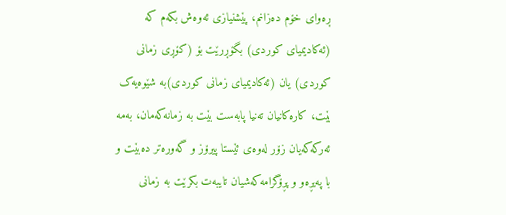ڕەوای خۆم دەزانم،‌ پێشنیازی ئه‌وه‌ش بکە‌م كه‌ (ئه‌كادیمیای كوردی) بگۆڕرێت بۆ (كۆڕی زمانی کوردی) یان (ئەکادیمیای زمانی كوردی)بە شێوەیەک بێت، کارەکانیان تەنیا پابەست بێت بە زمانەکەمان، به‌مه‌ ئه‌ركه‌كه‌یان زۆر له‌وه‌ی ئێستا پیرۆز و گه‌وره‌تر ده‌بێت و با په‌یڕه‌و و پڕۆگرامه‌كه‌شیان تایبه‌ت بكرێت به‌ زمانی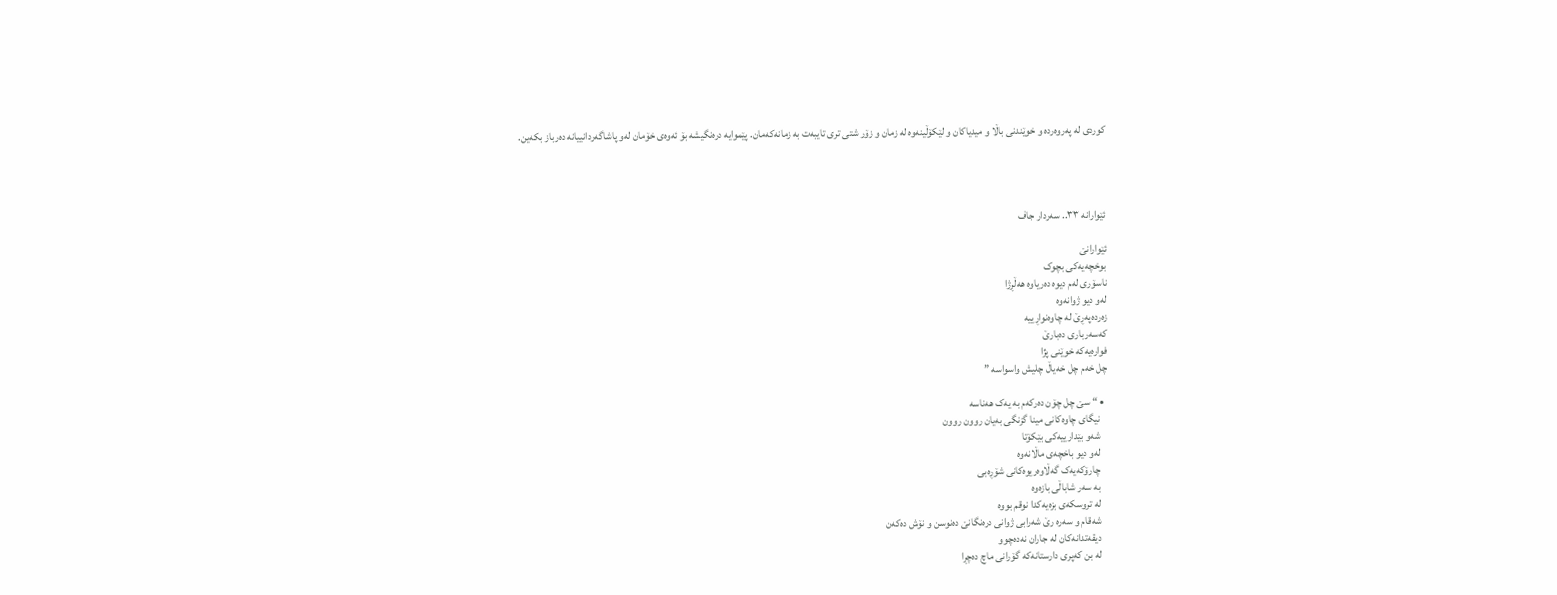كوردی له‌ په‌روه‌رده‌ و خوێندنی باڵا و میدیاكان و لێكۆڵینه‌وه‌ له‌ زمان و زۆر شتی تری تایبه‌ت به‌ زمانه‌كه‌مان. پێموایه‌ دره‌نگیشه‌ بۆ ئه‌وه‌ی خۆمان له‌و پاشاگه‌ردانییانه‌ ده‌رباز بكه‌ین.




ئێوارانە ٣٣.. سەردار جاف

ئێوارانێ
بوخچەيەکی بچوک
ناسۆری لەم ديوە دەرياوە هەڵڕژا
لەو ديو ژوانەوە
زەردەپەڕێ لە چاوەنواڕييە
کەسەرباری دەبارێ
فوارەيەکە خوێنی پژا
چل خەم چل خەياڵ چليش واسواسە ”

  • “ سێ چل چۆن دەرکەم بە يەک هەناسە
    نيگای چاوەکانی مينا گزنگی بەيان روون روون
    شەو بێداریيەکی بێکۆتا
    لەو ديو باخچەی ماڵانەوە
    چارۆکەيەک گەڵاوەريوەکانی شۆڕەبی
    بە سەر شاباڵی بازەوە
    لە تروسکەی بزەيەکدا نوقم بووە
    شەقام و سەرە رێ شەرابی ژوانی درەنگانێ دەنوسن و نۆش دەکەن
    ديقەتدانەکان لە جاران نەدەچوو
    لە بن کەپری دارستانەکە گۆرانی ماچ دەچڕا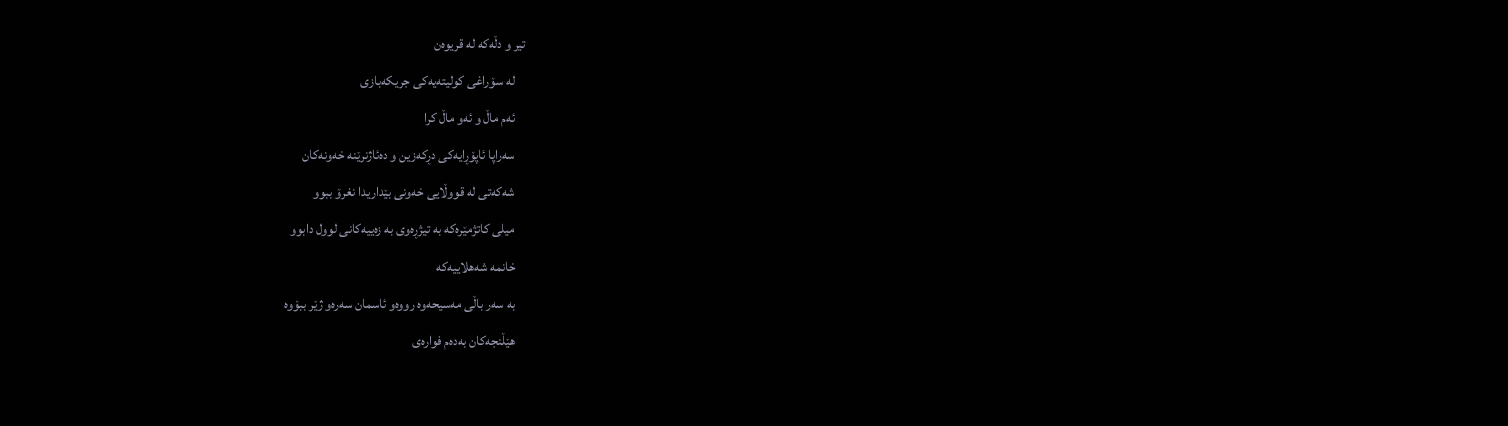تير و دڵەکە لە قريوەن
    لە سۆراغی کوليتەيەکی جريکەبازی
    ئەم ماڵ و ئەو ماڵ کرا
    سەراپا ئاپۆڕايەکی دڕکەزين و دەئاژنرێنە خەونەکان
    شەکەتی لە قووڵایی خەونی بێداريدا نغرۆ ببوو
    ميلی کاتژمێرەکە بە تيژڕەوی بە زەييەکانی لوول دابوو
    خانمە شەهلاييەکە
    بە سەر باڵی مەسيحەوە رووەو ئاسمان سەرەو ژێر ببۆوە
    هێڵنجەکان بەدەم فوارەی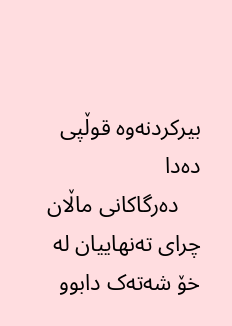بيرکردنەوە قوڵپی دەدا
    دەرگاکانی ماڵان چرای تەنهاييان لە خۆ شەتەک دابوو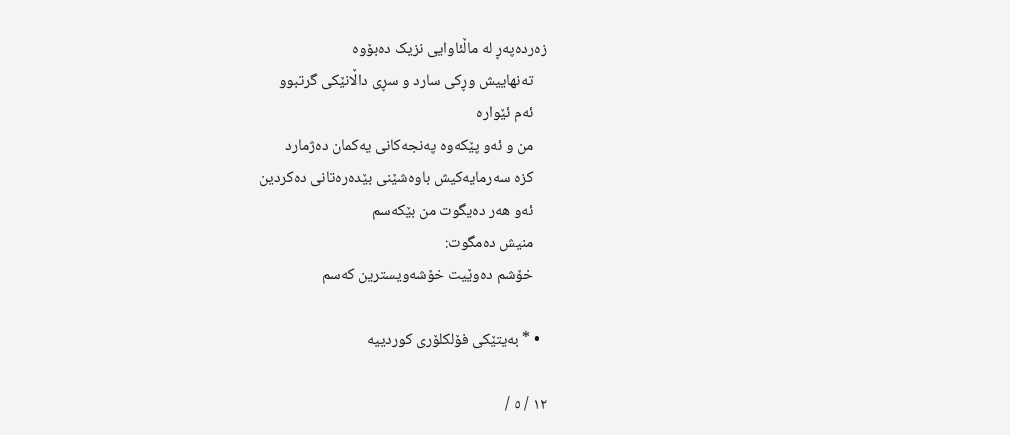زەردەپەڕ لە ماڵئاوایی نزيک دەبۆوە
    تەنهاییش وڕکی سارد و سڕی داڵانێکی گرتبوو
    ئەم ئێوارە
    من و ئەو پێکەوە پەنجەکانی يەکمان دەژمارد
    کزە سەرمايەکيش باوەشێنی بێدەرەتانی دەکردين
    ئەو هەر دەيگوت من بێکەسم
    منيش دەمگوت:
    خۆشم دەوێیت خۆشەويسترين کەسم

  • * بەيتێکی فۆلکلۆری کوردييە

١٢ / ٥ /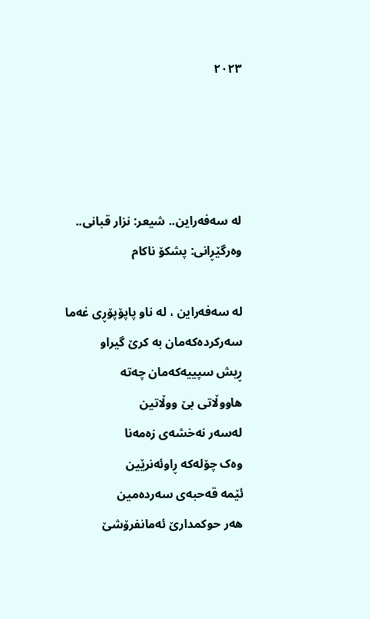٢٠٢٣




لە سەفەراین.. شیعر: نزار قبانی.. وەرگێڕانی: پشکۆ ناکام

لە سەفەراین ، لە ناو پاپۆپۆڕی غەما
سەرکردەکەمان بە کرێ گیراو
ڕیش سپییەکەمان چەتە
هاووڵاتی بێ ووڵاتین
لەسەر نەخشەی زەمەنا
وەک چۆلەکە ڕاوئەنرێین
ئێمە قەحبەی سەردەمین
هەر حوکمدارێ ئەمانفرۆشێ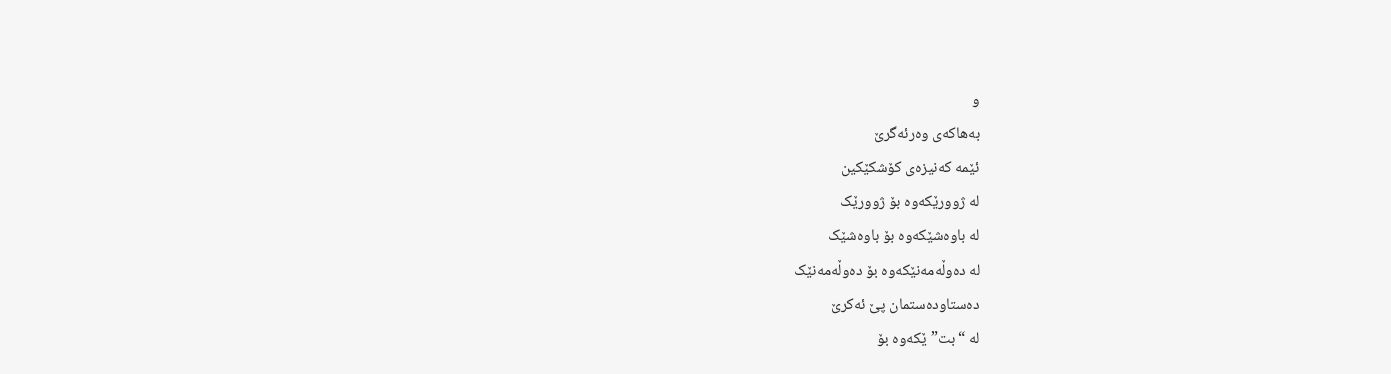و
بەهاکەی وەرئەگرێ
ئێمە کەنیزەی کۆشکێکین
لە ژوورێکەوە بۆ ژوورێک
لە باوەشێکەوە بۆ باوەشێک
لە دەوڵەمەنێکەوە بۆ دەوڵەمەنێک
دەستاودەستمان پێ ئەکرێ
لە “بت”ێکەوە بۆ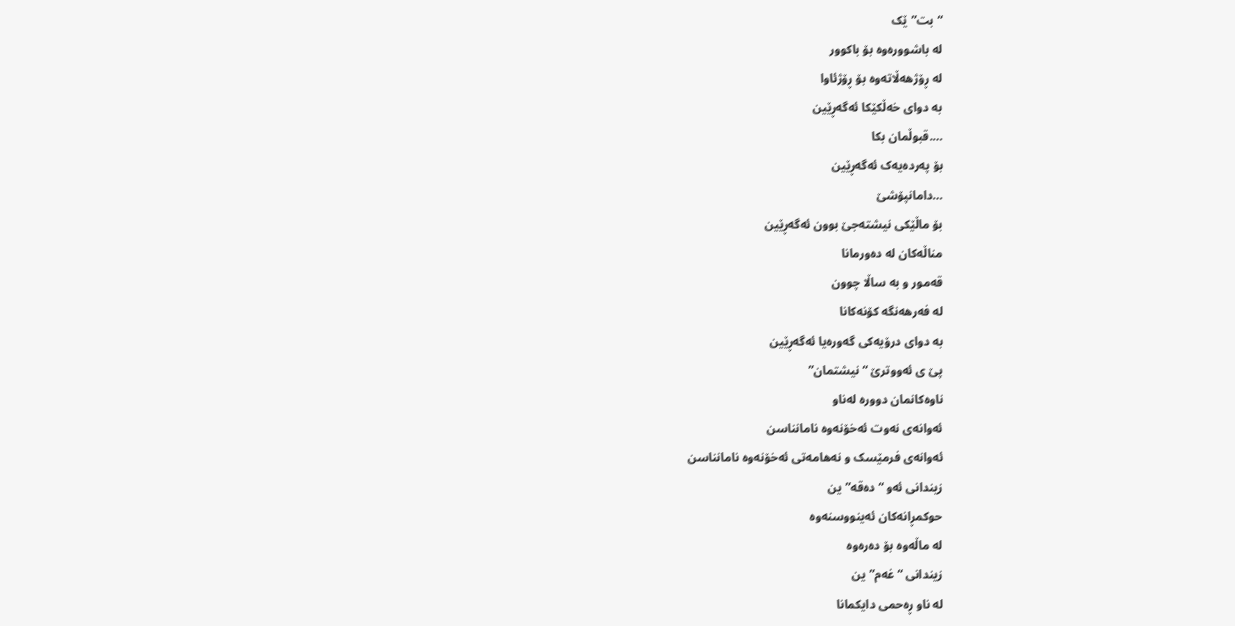“بت”ێک
لە باشوورەوە بۆ باکوور
لە ڕۆژهەڵاتەوە بۆ ڕۆژئاوا
بە دوای خەڵکێکا ئەگەڕێین
….قبوڵمان بکا
بۆ پەردەیەک ئەگەڕێین
…دامانپۆشێ
بۆ ماڵێکی نیشتەجێ بوون ئەگەڕێین
مناڵەکان لە دەورمانا
قەمور و بە ساڵا چوون
لە فەرهەنگە کۆنەکانا
بە دوای درۆیەکی گەورەیا ئەگەڕێین
پێ ی ئەووترێ “نیشتمان”
ناوەکانمان دوورە لەناو
ئەوانەی نەوت ئەخۆنەوە نامانناسن
ئەوانەی فرمێسک و نەهامەتی ئەخۆنەوە نامانناسن
زیندانی ئەو “دەقە”ین
حوکمڕانەکان ئەینووسنەوە
لە ماڵەوە بۆ دەرەوە
زیندانی “غەم”ین
لە ناو ڕەحمی دایکمانا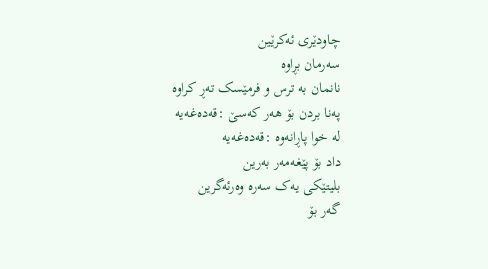چاودێری ئەکرێین
سەرمان بڕاوە
نانمان بە ترس و فرمێسک تەڕ کراوە
پەنا بردن بۆ هەر کەسێ :قەدەغەیە
لە خوا پاڕانەوە :قەدەغەیە
داد بۆ پێغەمەر بەرین
بلیتێکی یەک سەرە وەرئەگرین
گەر بۆ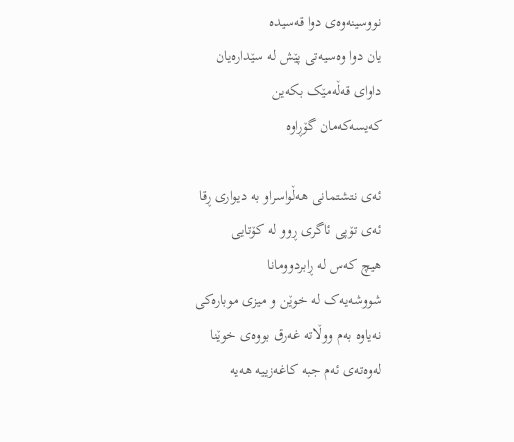نووسینەوەی دوا قەسیدە
یان دوا وەسیەتی پێش لە سێدارەیان
داوای قەڵەمێک بکەین
كەیسەکەمان گۆڕاوە

ئەی نتشتمانی هەڵواسراو بە دیواری ڕقا
ئەی تۆپی ئاگری ڕوو لە کۆتایی
هیچ کەس لە ڕابردوومانا
شووشەیەک لە خوێن و میزی موبارەکی
نەیاوە بەم ووڵاتە غەرق بووەی خوێنا
لەوەتەی ئەم جبە کاغەزییە هەیە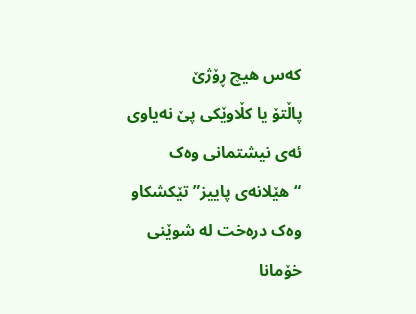كەس هیچ ڕۆژێ
پاڵتۆ یا کڵاوێکی پێ نەیاوی
ئەی نیشتمانی وەک “هێلانەی پاییز” تێکشکاو
وەک درەخت لە شوێنی خۆمانا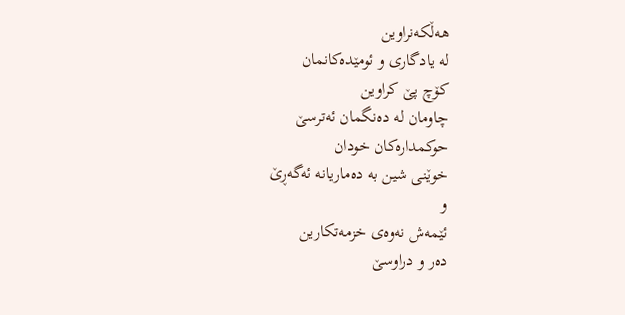هەڵکەنراوین
لە یادگاری و ئومێدەکانمان
كۆچ پێ کراوین
چاومان لە دەنگمان ئەترسێ
حوکمدارەکان خودان
خوێنی شین بە دەماریانە ئەگەڕێ
و
ئێمەش نەوەی خزمەتکارین
دەر و دراوسێ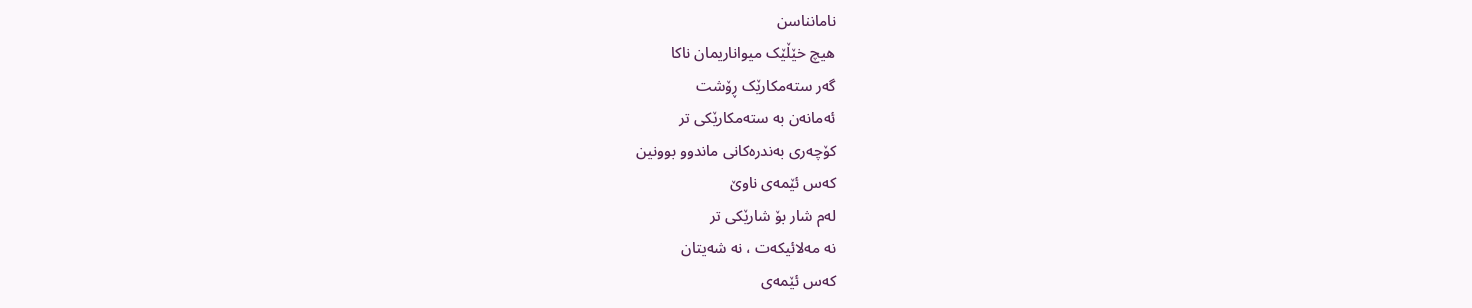نامانناسن
هیچ خێڵێک میواناریمان ناکا
گەر ستەمکارێک ڕۆشت
ئەمانەن بە ستەمکارێکی تر
كۆچەری بەندرەکانی ماندوو بوونین
كەس ئێمەی ناوێ
لەم شار بۆ شارێکی تر
نە مەلائیکەت ، نە شەیتان
كەس ئێمەی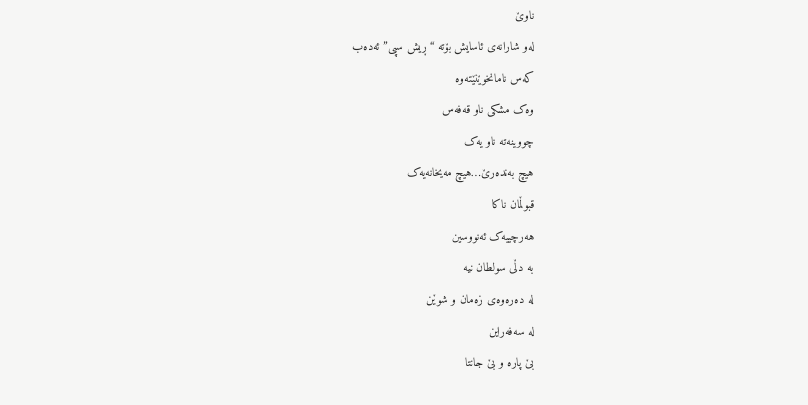ناوێ
لەو شارانەی ئاسایش بۆتە “ڕیش سپی” ئەدەب
كەس نامانخوێنێتەوە
وەک مشکی ناو قەفەس
چووینەتە ناو یەک
هیچ بەندەرێ…هیچ مەیخانەیەک
قبوڵمان ناکا
هەرچییەک ئەنووسین
بە دڵی سولطان نیە
لە دەرەوەی زەمان و شوێن
لە سەفەراین
بێ پارە و بێ جانتا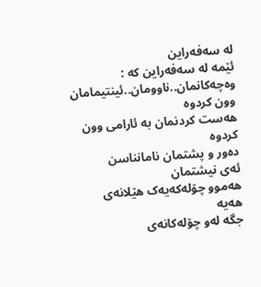لە سەفەراین
ئێمە لە سەفەراین کە :
وەچەکانمان..ناوومان..ئینتیمامان وون کردوە
هەست کردنمان بە ئارامی وون کردوە
دەور و پشتمان نامانناسن
ئەی نیشتمان
هەموو چۆلەکەیەک هێلانەی هەیە
جگە لەو چۆلەکانەی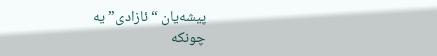پیشەیان “ئازادی” یە
چونکە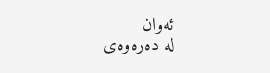ئەوان
لە دەرەوەی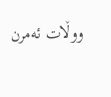ووڵات ئەمرن